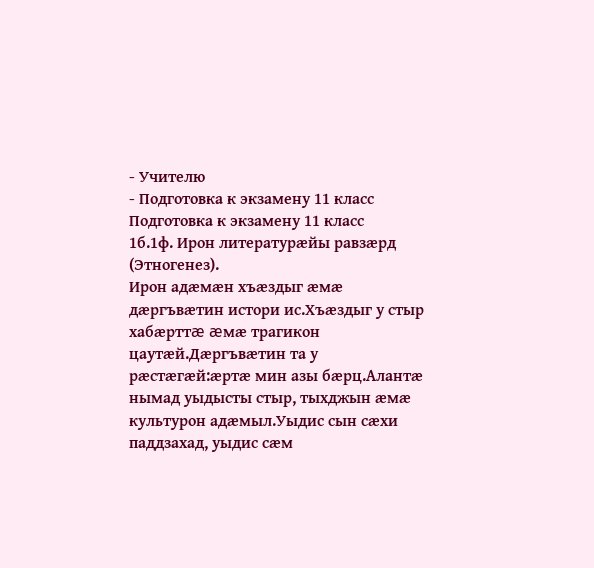- Учителю
- Подготовка к экзамену 11 класс
Подготовка к экзамену 11 класс
1б.1ф. Ирон литературæйы равзæрд (Этногенез).
Ирон адæмæн хъæздыг æмæ дæргъвæтин истори ис.Хъæздыг у стыр хабæрттæ æмæ трагикон цаутæй.Дæргъвæтин та у рæстæгæй:æртæ мин азы бæрц.Алантæ нымад уыдысты стыр, тыхджын æмæ культурон адæмыл.Уыдис сын сæхи паддзахад, уыдис сæм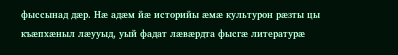фыссынад дæр. Нæ адæм йæ историйы æмæ культурон рæзты цы къæпхæныл лæууыд, уый фадат лæвæрдта фысгæ литературæ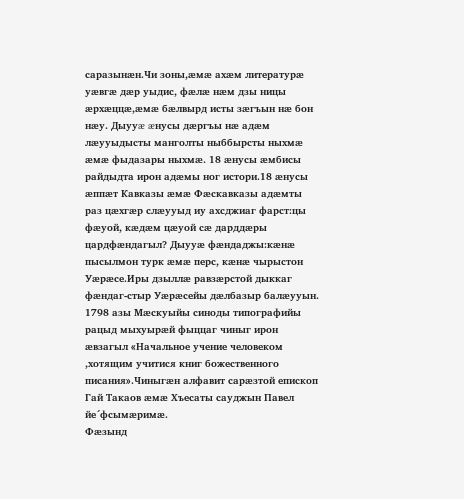саразынæн.Чи зоны,æмæ ахæм литературæ уæвгæ дæр уыдис, фæлæ нæм дзы ницы æрхæццæ,æмæ бæлвырд исты зæгъын нæ бон нæу. Дыууæ æнусы дæргъы нæ адæм лæууыдысты манголты ныббырсты ныхмæ æмæ фыдазары ныхмæ. 18 æнусы æмбисы райдыдта ирон адæмы ног истори.18 æнусы æппæт Кавказы æмæ Фæскавказы адæмты раз цæхгæр слæууыд иу ахсджиаг фарст:цы фæуой, кæдæм цæуой сæ дарддæры цардфæндагыл? Дыууæ фæндаджы:кæнæ пысылмон турк æмæ перс, кæнæ чырыстон Уæрæсе.Иры дзыллæ равзæрстой дыккаг фæндаг-стыр Уæрæсейы дæлбазыр балæууын.
1798 азы Мæскуыйы синоды типографийы рацыд мыхуырæй фыццаг чиныг ирон æвзагыл «Начальное учение человеком ,хотящим учитися книг божественного писания».Чиныгæн алфавит сарæзтой епископ Гай Такаов æмæ Хъесаты сауджын Павел йе´фсымæримæ.
Фæзынд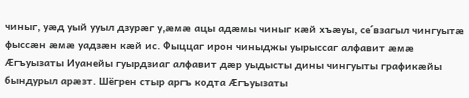чиныг, уæд уый ууыл дзурæг у,æмæ ацы адæмы чиныг кæй хъæуы, се´взагыл чингуытæ фыссæн æмæ уадзæн кæй ис. Фыццаг ирон чиныджы уырыссаг алфавит æмæ Æгъуызаты Иуанейы гуырдзиаг алфавит дæр уыдысты дины чингуыты графикæйы бындурыл арæзт. Шёгрен стыр аргъ кодта Æгъуызаты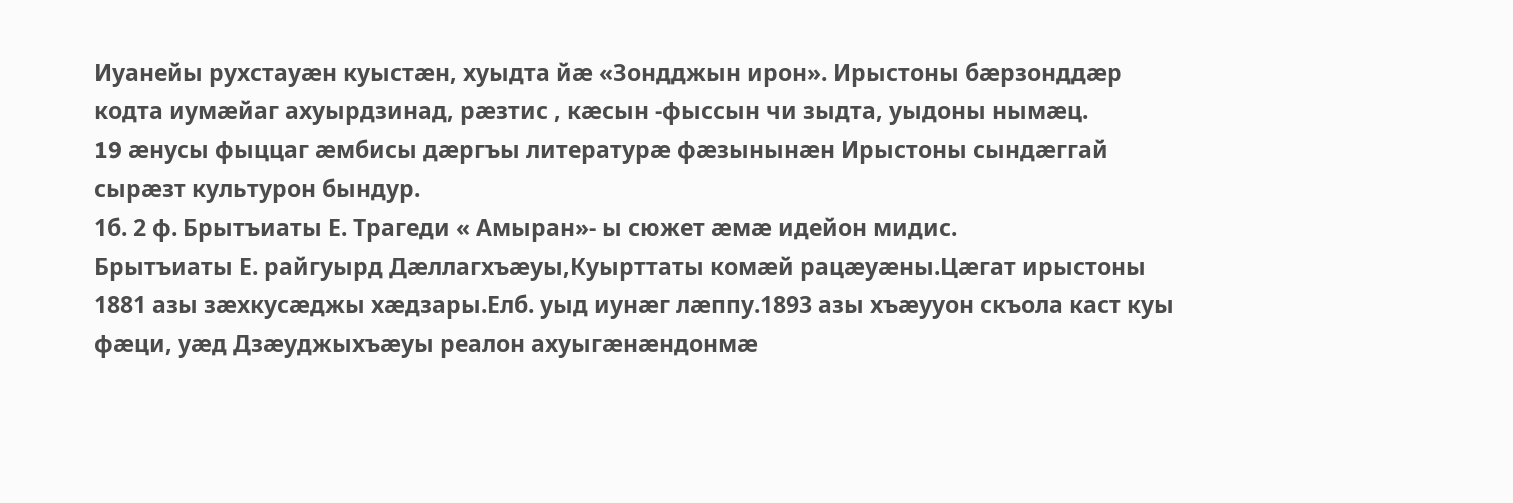Иуанейы рухстауæн куыстæн, хуыдта йæ «Зондджын ирон». Ирыстоны бæрзонддæр кодта иумæйаг ахуырдзинад, рæзтис , кæсын -фыссын чи зыдта, уыдоны нымæц.
19 æнусы фыццаг æмбисы дæргъы литературæ фæзынынæн Ирыстоны сындæггай сырæзт культурон бындур.
1б. 2 ф. Брытъиаты Е. Трагеди « Амыран»- ы сюжет æмæ идейон мидис.
Брытъиаты Е. райгуырд Дæллагхъæуы,Куырттаты комæй рацæуæны.Цæгат ирыстоны 1881 азы зæхкусæджы хæдзары.Елб. уыд иунæг лæппу.1893 азы хъæууон скъола каст куы фæци, уæд Дзæуджыхъæуы реалон ахуыгæнæндонмæ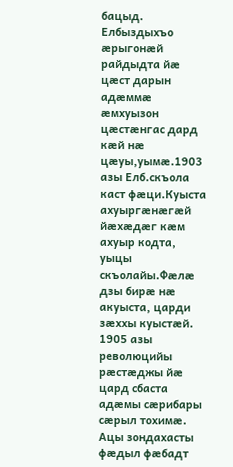бацыд. Елбыздыхъо æрыгонæй райдыдта йæ цæст дарын адæммæ æмхуызон цæстæнгас дард кæй нæ цæуы,уымæ.1903 азы Елб.скъола каст фæци.Куыста ахуыргæнæгæй йæхæдæг кæм ахуыр кодта, уыцы скъолайы.Фæлæ дзы бирæ нæ акуыста, царди зæххы куыстæй. 1905 азы революцийы рæстæджы йæ цард сбаста адæмы сæрибары сæрыл тохимæ. Ацы зондахасты фæдыл фæбадт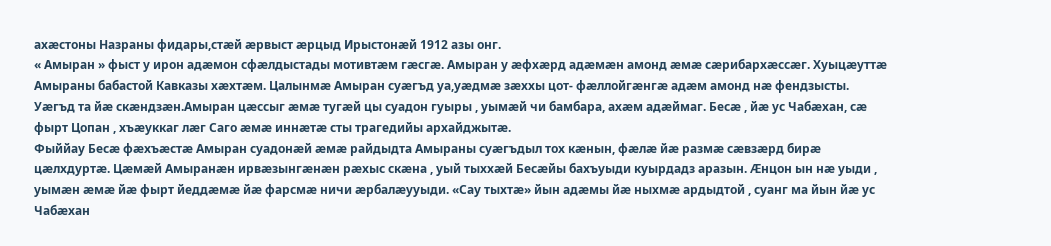ахæстоны Назраны фидары,стæй æрвыст æрцыд Ирыстонæй 1912 азы онг.
« Амыран » фыст у ирон адæмон сфæлдыстады мотивтæм гæсгæ. Амыран у æфхæрд адæмæн амонд æмæ сæрибархæссæг. Хуыцæуттæ Амыраны бабастой Кавказы хæхтæм. Цалынмæ Амыран суæгъд уа,уæдмæ зæххы цот- фæллойгæнгæ адæм амонд нæ фендзысты. Уæгъд та йæ скæндзæн.Амыран цæссыг æмæ тугæй цы суадон гуыры , уымæй чи бамбара, ахæм адæймаг. Бесæ , йæ ус Чабæхан, сæ фырт Цопан , хъæуккаг лæг Саго æмæ иннæтæ сты трагедийы архайджытæ.
Фыййау Бесæ фæхъæстæ Амыран суадонæй æмæ райдыдта Амыраны суæгъдыл тох кæнын, фæлæ йæ размæ сæвзæрд бирæ цæлхдуртæ. Цæмæй Амыранæн ирвæзынгæнæн рæхыс скæна , уый тыххæй Бесæйы бахъуыди куырдадз аразын. Æнцон ын нæ уыди , уымæн æмæ йæ фырт йеддæмæ йæ фарсмæ ничи æрбалæууыди. «Сау тыхтæ» йын адæмы йæ ныхмæ ардыдтой , суанг ма йын йæ ус Чабæхан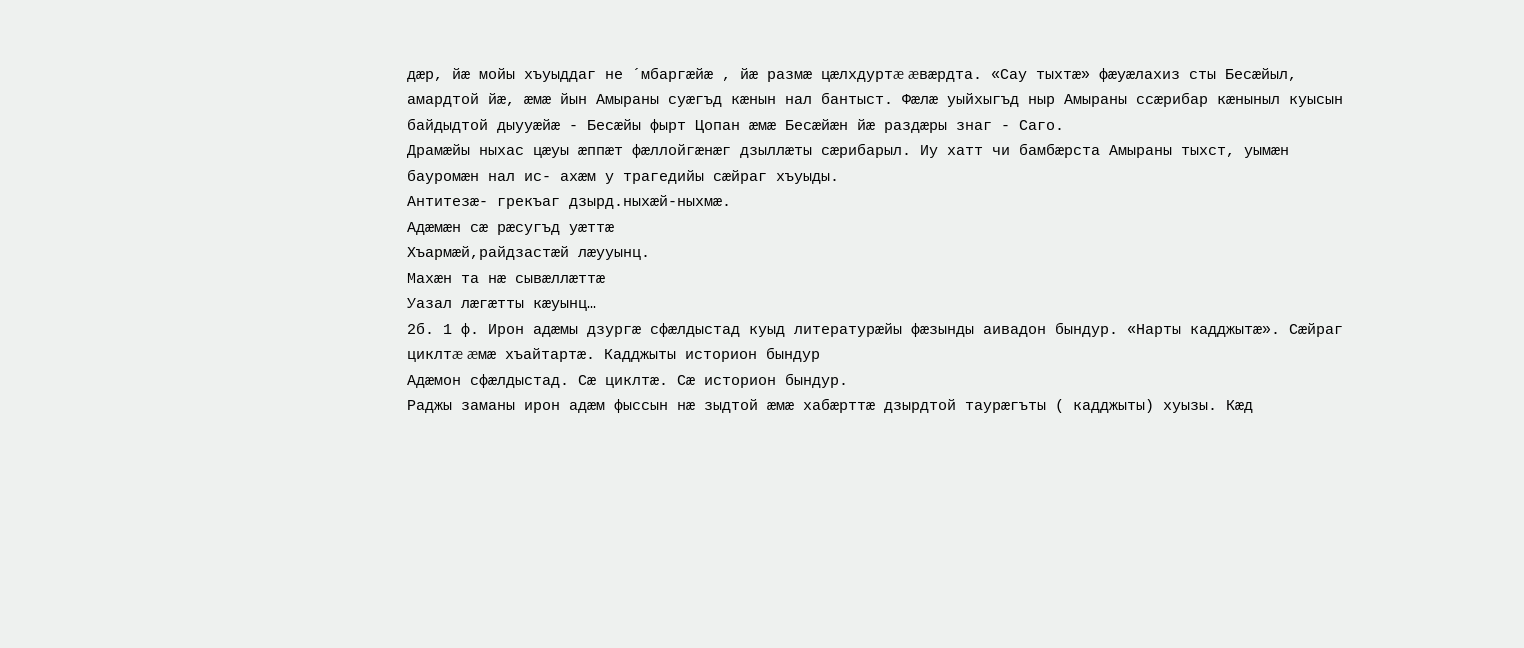дæр, йæ мойы хъуыддаг не ´мбаргæйæ , йæ размæ цæлхдуртæ æвæрдта. «Сау тыхтæ» фæуæлахиз сты Бесæйыл, амардтой йæ, æмæ йын Амыраны суæгъд кæнын нал бантыст. Фæлæ уыйхыгъд ныр Амыраны ссæрибар кæныныл куысын байдыдтой дыууæйæ - Бесæйы фырт Цопан æмæ Бесæйæн йæ раздæры знаг - Саго.
Драмæйы ныхас цæуы æппæт фæллойгæнæг дзыллæты сæрибарыл. Иу хатт чи бамбæрста Амыраны тыхст, уымæн бауромæн нал ис- ахæм у трагедийы сæйраг хъуыды.
Антитезæ- грекъаг дзырд.ныхæй-ныхмæ.
Адæмæн сæ рæсугъд уæттæ
Хъармæй,райдзастæй лæууынц.
Махæн та нæ сывæллæттæ
Уазал лæгæтты кæуынц…
2б. 1 ф. Ирон адæмы дзургæ сфæлдыстад куыд литературæйы фæзынды аивадон бындур. «Нарты кадджытæ». Сæйраг циклтæ æмæ хъайтартæ. Кадджыты историон бындур
Адæмон сфæлдыстад. Сæ циклтæ. Сæ историон бындур.
Раджы заманы ирон адæм фыссын нæ зыдтой æмæ хабæрттæ дзырдтой таурæгъты ( кадджыты) хуызы. Кæд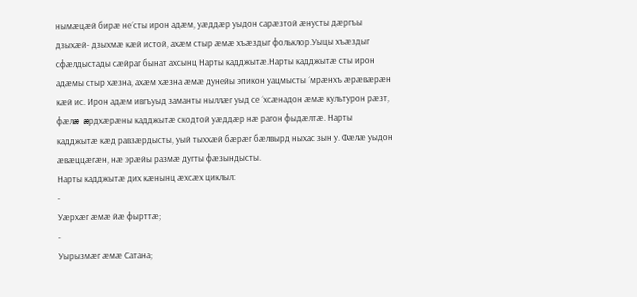нымæцæй бирæ не´сты ирон адæм, уæддæр уыдон сарæзтой æнусты дæргъы дзыхæй- дзыхмæ кæй истой, ахæм стыр æмæ хъæздыг фольклор.Уыцы хъæздыг сфæлдыстады сæйраг бынат ахсынц Нарты кадджытæ.Нарты кадджытæ сты ирон адæмы стыр хæзна, ахæм хæзна æмæ дунейы эпикон уацмысты ´мрæнхъ æрæвæрæн кæй ис. Ирон адæм ивгъуыд заманты ныллæг уыд се ´хсæнадон æмæ культурон рæзт, фæлæ æрдхæрæны кадджытæ скодтой уæддæр нæ рагон фыдæлтæ. Нарты кадджытæ кæд равзæрдысты, уый тыххæй бæрæг бæлвырд ныхас зын у. Фæлæ уыдон æвæццæгæн, нæ эрæйы размæ дугты фæзындысты.
Нарты кадджытæ дих кæнынц æхсæх циклыл:
-
Уæрхæг æмæ йæ фырттæ;
-
Уырызмæг æмæ Сатана;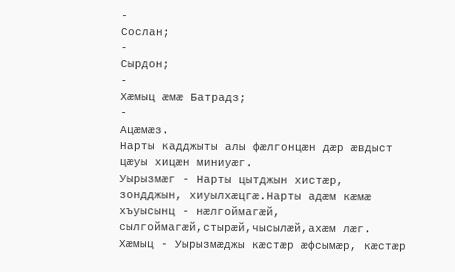-
Сослан;
-
Сырдон;
-
Хæмыц æмæ Батрадз;
-
Ацæмæз.
Нарты кадджыты алы фæлгонцæн дæр æвдыст цæуы хицæн миниуæг.
Уырызмæг - Нарты цытджын хистæр, зондджын, хиуылхæцгæ.Нарты адæм кæмæ хъуысынц - нæлгоймагæй, сылгоймагæй,стырæй,чысылæй,ахæм лæг.
Хæмыц - Уырызмæджы кæстæр æфсымæр, кæстæр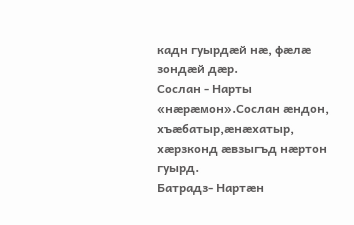кадн гуырдæй нæ, фæлæ зондæй дæр.
Сослан - Нарты «нæрæмон».Сослан æндон, хъæбатыр,æнæхатыр, хæрзконд æвзыгъд нæртон гуырд.
Батрадз- Нартæн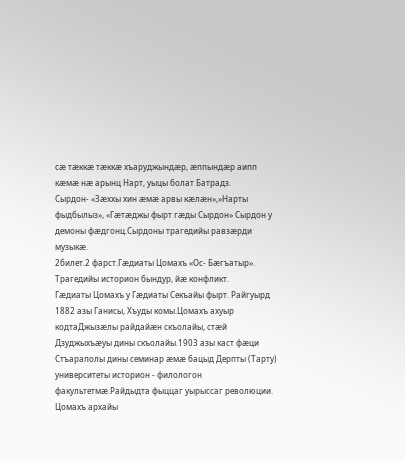сæ тæккæ тæккæ хъаруджындæр, æппындæр аипп кæмæ нæ арынц Нарт, уыцы болат Батрадз.
Сырдон- «Зæххы хин æмæ арвы кæлæн»,»Нарты фыдбылыз», «Гæтæджы фырт гæды Сырдон» Сырдон у демоны фæдгонц.Сырдоны трагедийы равзæрди музыкæ.
2билет.2 фарст.Гæдиаты Цомахъ «Ос- Бæгъатыр». Трагедийы историон бындур, йæ конфликт.
Гæдиаты Цомахъ у Гæдиаты Секъайы фырт. Райгуырд 1882 азы Ганисы, Хъуды комы.Цомахъ ахуыр кодтаДжызæлы райдайæн скъолайы, стæй Дзуджыхъæуы дины скъолайы.1903 азы каст фæци Стъараполы дины семинар æмæ бацыд Дерпты (Тарту) университеты историон - филологон факультетмæ.Райдыдта фыццаг уырыссаг революции. Цомахъ архайы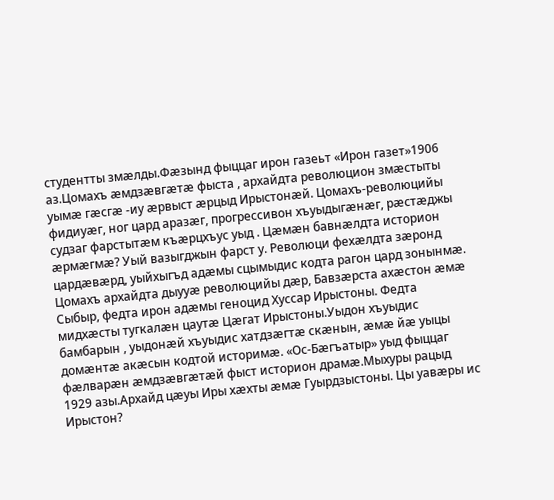студентты змæлды.Фæзынд фыццаг ирон газеьт «Ирон газет»1906 аз.Цомахъ æмдзæвгæтæ фыста , архайдта революцион змæстыты уымæ гæсгæ -иу æрвыст æрцыд Ирыстонæй. Цомахъ-революцийы фидиуæг, ног цард аразæг, прогрессивон хъуыдыгæнæг, рæстæджы судзаг фарстытæм къæрцхъус уыд . Цæмæн бавнæлдта историон æрмæгмæ? Уый вазыгджын фарст у. Революци фехæлдта зæронд цардæвæрд, уыйхыгъд адæмы сцымыдис кодта рагон цард зонынмæ. Цомахъ архайдта дыууæ революцийы дæр, Бавзæрста ахæстон æмæ Сыбыр, федта ирон адæмы геноцид Хуссар Ирыстоны. Федта мидхæсты тугкалæн цаутæ Цæгат Ирыстоны.Уыдон хъуыдис бамбарын , уыдонæй хъуыдис хатдзæгтæ скæнын, æмæ йæ уыцы домæнтæ акæсын кодтой историмæ. «Ос-Бæгъатыр» уыд фыццаг фæлварæн æмдзæвгæтæй фыст историон драмæ.Мыхуры рацыд 1929 азы.Архайд цæуы Иры хæхты æмæ Гуырдзыстоны. Цы уавæры ис Ирыстон?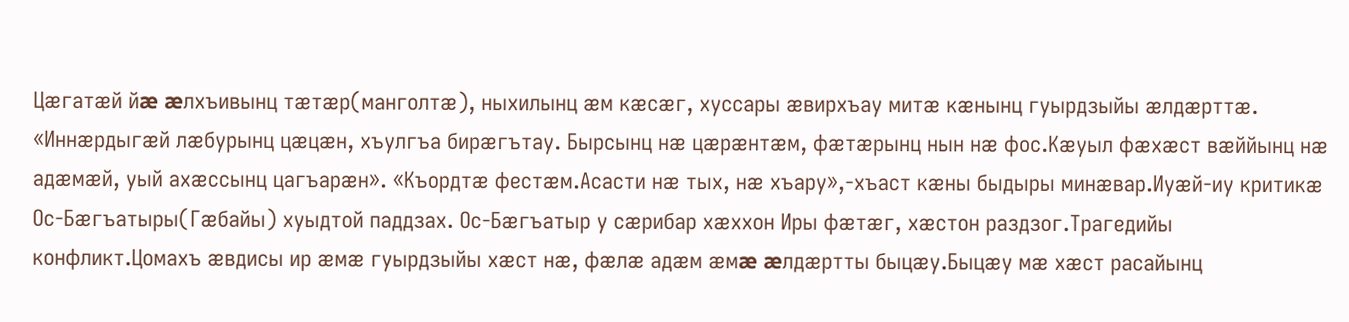Цæгатæй йæ æлхъивынц тæтæр(манголтæ), ныхилынц æм кæсæг, хуссары æвирхъау митæ кæнынц гуырдзыйы æлдæрттæ. «Иннæрдыгæй лæбурынц цæцæн, хъулгъа бирæгътау. Бырсынц нæ цæрæнтæм, фæтæрынц нын нæ фос.Кæуыл фæхæст вæййынц нæ адæмæй, уый ахæссынц цагъарæн». «Къордтæ фестæм.Асасти нæ тых, нæ хъару»,-хъаст кæны быдыры минæвар.Иуæй-иу критикæ Ос-Бæгъатыры(Гæбайы) хуыдтой паддзах. Ос-Бæгъатыр у сæрибар хæххон Иры фæтæг, хæстон раздзог.Трагедийы конфликт.Цомахъ æвдисы ир æмæ гуырдзыйы хæст нæ, фæлæ адæм æмæ æлдæртты быцæу.Быцæу мæ хæст расайынц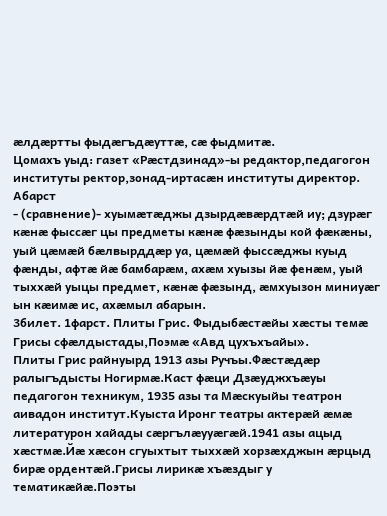æлдæртты фыдæгъдæуттæ, сæ фыдмитæ.
Цомахъ уыд: газет «Рæстдзинад»-ы редактор,педагогон институты ректор,зонад-иртасæн институты директор.
Абарст
- (сравнение)- хуымæтæджы дзырдæвæрдтæй иу; дзурæг кæнæ фыссæг цы предметы кæнæ фæзынды кой фæкæны, уый цæмæй бæлвырддæр уа, цæмæй фыссæджы куыд фæнды, афтæ йæ бамбарæм, ахæм хуызы йæ фенæм, уый тыххæй уыцы предмет, кæнæ фæзынд, æмхуызон миниуæг ын кæимæ ис, ахæмыл абарын.
3билет. 1фарст. Плиты Грис. Фыдыбæстæйы хæсты темæ Грисы сфæлдыстады,Поэмæ «Авд цухъхъайы».
Плиты Грис райнуырд 1913 азы Ручъы.Фæстæдæр ралыгъдысты Ногирмæ.Каст фæци Дзæуджхъæуы педагогон техникум, 1935 азы та Мæскуыйы театрон аивадон институт.Куыста Иронг театры актерæй æмæ литературон хайады сæргълæууæгæй.1941 азы ацыд хæстмæ.Йæ хæсон сгуыхтыт тыххæй хорзæхджын æрцыд бирæ ордентæй.Грисы лирикæ хъæздыг у тематикæйæ.Поэты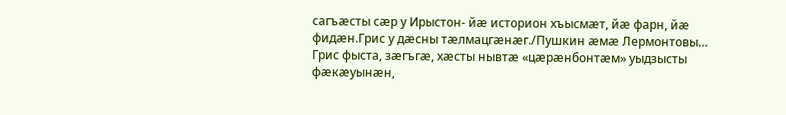сагъæсты сæр у Ирыстон- йæ историон хъысмæт, йæ фарн, йæ фидæн.Грис у дæсны тæлмацгæнæг./Пушкин æмæ Лермонтовы…
Грис фыста, зæгъгæ, хæсты нывтæ «цæрæнбонтæм» уыдзысты фæкæуынæн,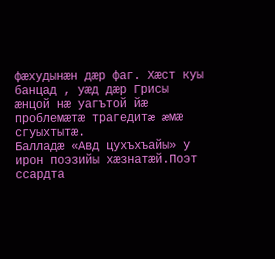фæхудынæн дæр фаг. Хæст куы банцад , уæд дæр Грисы æнцой нæ уагътой йæ проблемæтæ трагедитæ æмæ сгуыхтытæ.
Балладæ «Авд цухъхъайы» у ирон поэзийы хæзнатæй.Поэт ссардта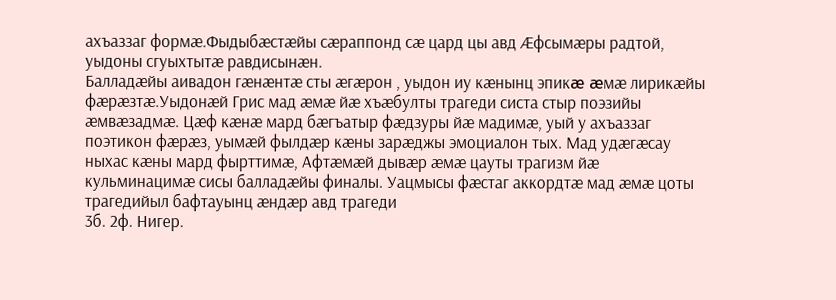ахъаззаг формæ.Фыдыбæстæйы сæраппонд сæ цард цы авд Æфсымæры радтой, уыдоны сгуыхтытæ равдисынæн.
Балладæйы аивадон гæнæнтæ сты æгæрон , уыдон иу кæнынц эпикæ æмæ лирикæйы фæрæзтæ.Уыдонæй Грис мад æмæ йæ хъæбулты трагеди систа стыр поэзийы æмвæзадмæ. Цæф кæнæ мард бæгъатыр фæдзуры йæ мадимæ, уый у ахъаззаг поэтикон фæрæз, уымæй фылдæр кæны зарæджы эмоциалон тых. Мад удæгæсау ныхас кæны мард фырттимæ, Афтæмæй дывæр æмæ цауты трагизм йæ кульминацимæ сисы балладæйы финалы. Уацмысы фæстаг аккордтæ мад æмæ цоты трагедийыл бафтауынц æндæр авд трагеди
3б. 2ф. Нигер.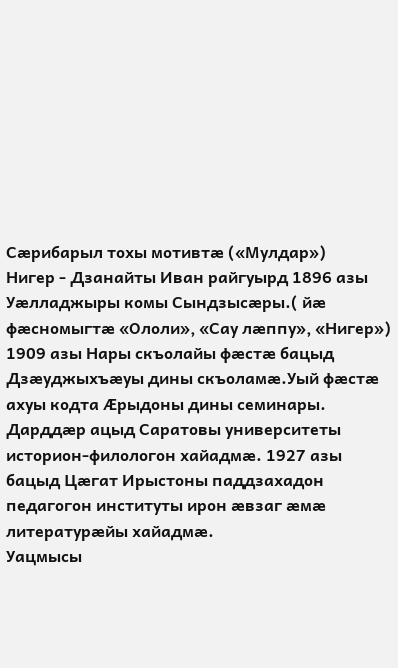Сæрибарыл тохы мотивтæ («Мулдар»)
Нигер - Дзанайты Иван райгуырд 1896 азы Уæлладжыры комы Сындзысæры.( йæ фæсномыгтæ «Ололи», «Сау лæппу», «Нигер») 1909 азы Нары скъолайы фæстæ бацыд Дзæуджыхъæуы дины скъоламæ.Уый фæстæ ахуы кодта Æрыдоны дины семинары. Дарддæр ацыд Саратовы университеты историон-филологон хайадмæ. 1927 азы бацыд Цæгат Ирыстоны паддзахадон педагогон институты ирон æвзаг æмæ литературæйы хайадмæ.
Уацмысы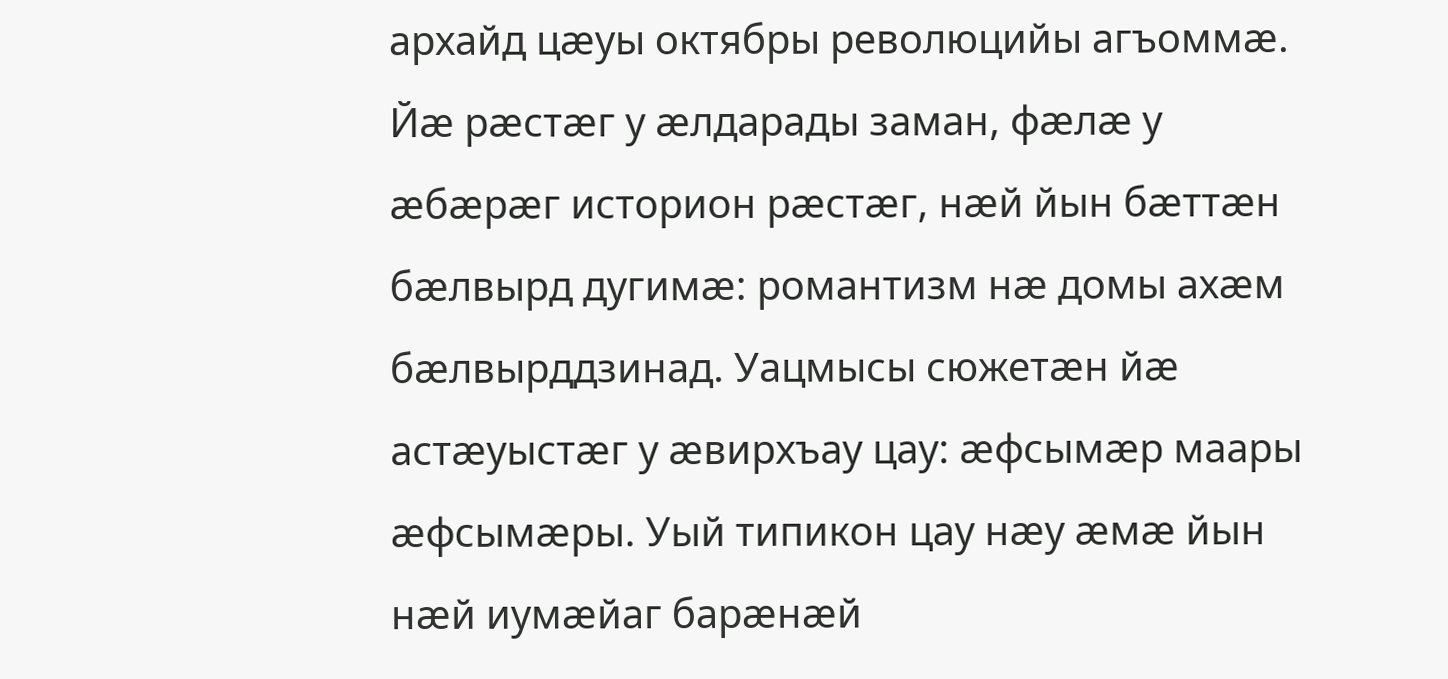архайд цæуы октябры революцийы агъоммæ. Йæ рæстæг у æлдарады заман, фæлæ у æбæрæг историон рæстæг, нæй йын бæттæн бæлвырд дугимæ: романтизм нæ домы ахæм бæлвырддзинад. Уацмысы сюжетæн йæ астæуыстæг у æвирхъау цау: æфсымæр маары æфсымæры. Уый типикон цау нæу æмæ йын нæй иумæйаг барæнæй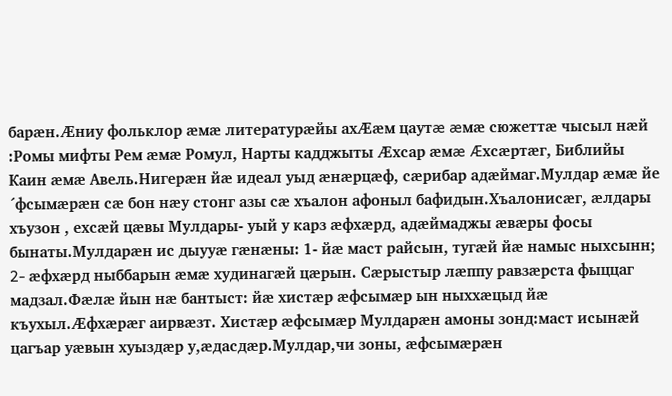барæн.Æниу фольклор æмæ литературæйы ахÆæм цаутæ æмæ сюжеттæ чысыл нæй :Ромы мифты Рем æмæ Ромул, Нарты кадджыты Æхсар æмæ Æхсæртæг, Библийы Каин æмæ Авель.Нигерæн йæ идеал уыд æнæрцæф, сæрибар адæймаг.Мулдар æмæ йе ´фсымæрæн сæ бон нæу стонг азы сæ хъалон афоныл бафидын.Хъалонисæг, æлдары хъузон , ехсæй цæвы Мулдары- уый у карз æфхæрд, адæймаджы æвæры фосы бынаты.Мулдарæн ис дыууæ гæнæны: 1- йæ маст райсын, тугæй йæ намыс ныхсынн; 2- æфхæрд ныббарын æмæ худинагæй цæрын. Сæрыстыр лæппу равзæрста фыццаг мадзал.Фæлæ йын нæ бантыст: йæ хистæр æфсымæр ын ныххæцыд йæ къухыл.Æфхæрæг аирвæзт. Хистæр æфсымæр Мулдарæн амоны зонд:маст исынæй цагъар уæвын хуыздæр у,æдасдæр.Мулдар,чи зоны, æфсымæрæн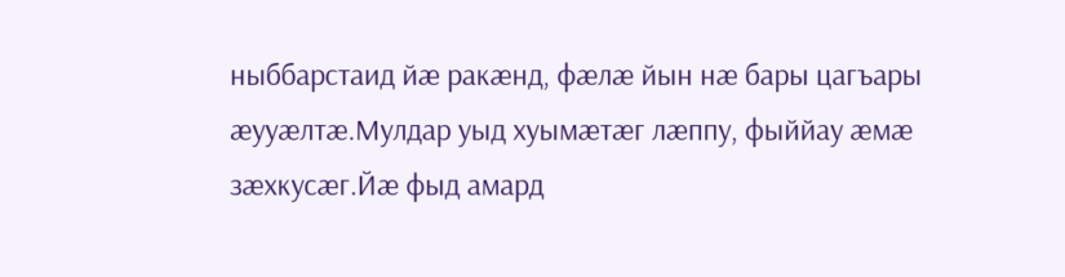ныббарстаид йæ ракæнд, фæлæ йын нæ бары цагъары æууæлтæ.Мулдар уыд хуымæтæг лæппу, фыййау æмæ зæхкусæг.Йæ фыд амард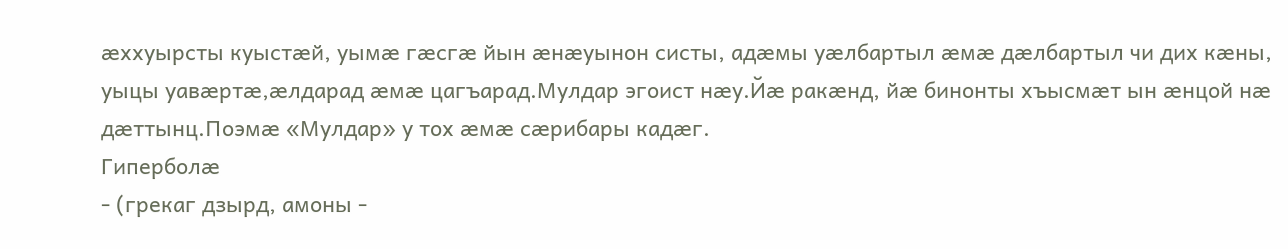æххуырсты куыстæй, уымæ гæсгæ йын æнæуынон систы, адæмы уæлбартыл æмæ дæлбартыл чи дих кæны, уыцы уавæртæ,æлдарад æмæ цагъарад.Мулдар эгоист нæу.Йæ ракæнд, йæ бинонты хъысмæт ын æнцой нæ дæттынц.Поэмæ «Мулдар» у тох æмæ сæрибары кадæг.
Гиперболæ
- (грекаг дзырд, амоны -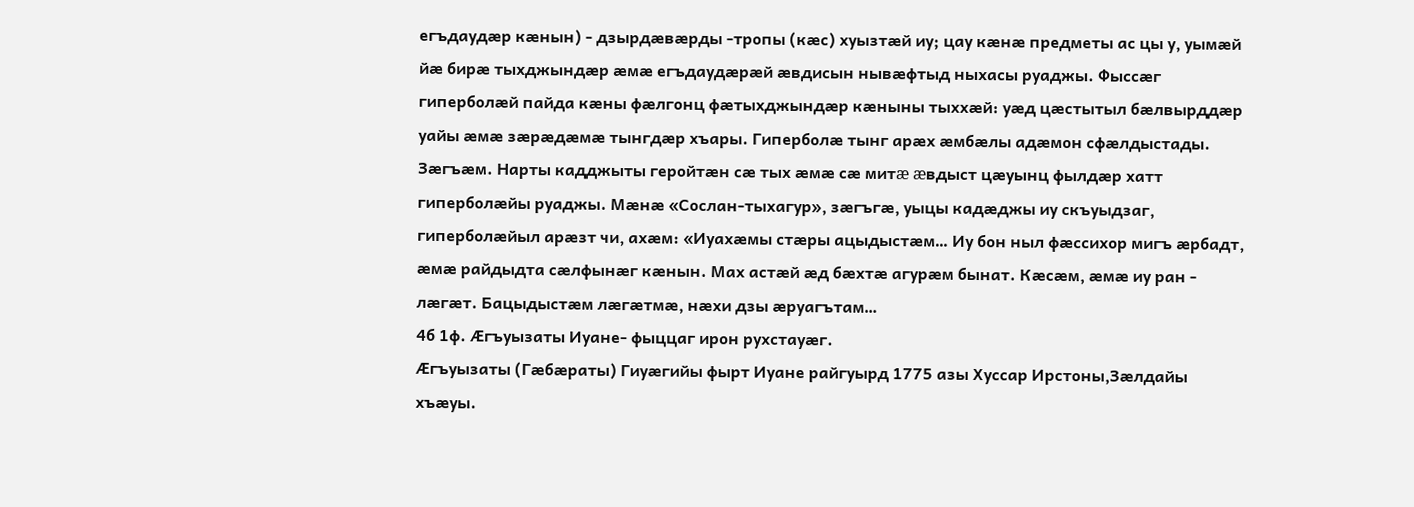егъдаудæр кæнын) - дзырдæвæрды -тропы (кæс) хуызтæй иу; цау кæнæ предметы ас цы у, уымæй йæ бирæ тыхджындæр æмæ егъдаудæрæй æвдисын нывæфтыд ныхасы руаджы. Фыссæг гиперболæй пайда кæны фæлгонц фæтыхджындæр кæныны тыххæй: уæд цæстытыл бæлвырддæр уайы æмæ зæрæдæмæ тынгдæр хъары. Гиперболæ тынг арæх æмбæлы адæмон сфæлдыстады. Зæгъæм. Нарты кадджыты геройтæн сæ тых æмæ сæ митæ æвдыст цæуынц фылдæр хатт гиперболæйы руаджы. Мæнæ «Сослан-тыхагур», зæгъгæ, уыцы кадæджы иу скъуыдзаг, гиперболæйыл арæзт чи, ахæм: «Иуахæмы стæры ацыдыстæм… Иу бон ныл фæссихор мигъ æрбадт, æмæ райдыдта сæлфынæг кæнын. Мах астæй æд бæхтæ агурæм бынат. Кæсæм, æмæ иу ран - лæгæт. Бацыдыстæм лæгæтмæ, нæхи дзы æруагътам…
4б 1ф. Æгъуызаты Иуане- фыццаг ирон рухстауæг.
Æгъуызаты (Гæбæраты) Гиуæгийы фырт Иуане райгуырд 1775 азы Хуссар Ирстоны,Зæлдайы хъæуы.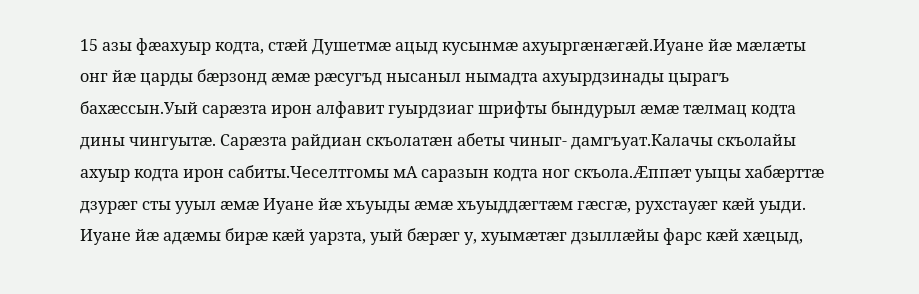15 азы фæахуыр кодта, стæй Душетмæ ацыд кусынмæ ахуыргæнæгæй.Иуане йæ мæлæты онг йæ царды бæрзонд æмæ рæсугъд нысаныл нымадта ахуырдзинады цырагъ бахæссын.Уый сарæзта ирон алфавит гуырдзиаг шрифты бындурыл æмæ тæлмац кодта дины чингуытæ. Сарæзта райдиан скъолатæн абеты чиныг- дамгъуат.Калачы скъолайы ахуыр кодта ирон сабиты.Чеселтгомы мА саразын кодта ног скъола.Æппæт уыцы хабæрттæ дзурæг сты ууыл æмæ Иуане йæ хъуыды æмæ хъуыддæгтæм гæсгæ, рухстауæг кæй уыди.
Иуане йæ адæмы бирæ кæй уарзта, уый бæрæг у, хуымæтæг дзыллæйы фарс кæй хæцыд,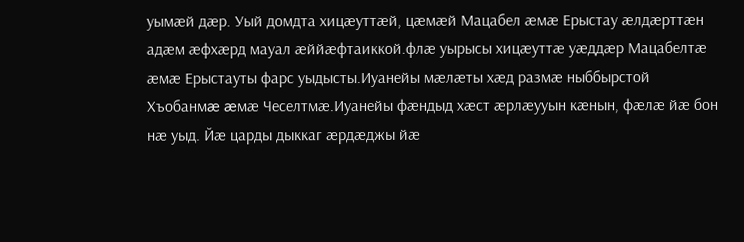уымæй дæр. Уый домдта хицæуттæй, цæмæй Мацабел æмæ Ерыстау æлдæрттæн адæм æфхæрд мауал æййæфтаиккой.флæ уырысы хицæуттæ уæддæр Мацабелтæ æмæ Ерыстауты фарс уыдысты.Иуанейы мæлæты хæд размæ ныббырстой Хъобанмæ æмæ Чеселтмæ.Иуанейы фæндыд хæст æрлæууын кæнын, фæлæ йæ бон нæ уыд. Йæ царды дыккаг æрдæджы йæ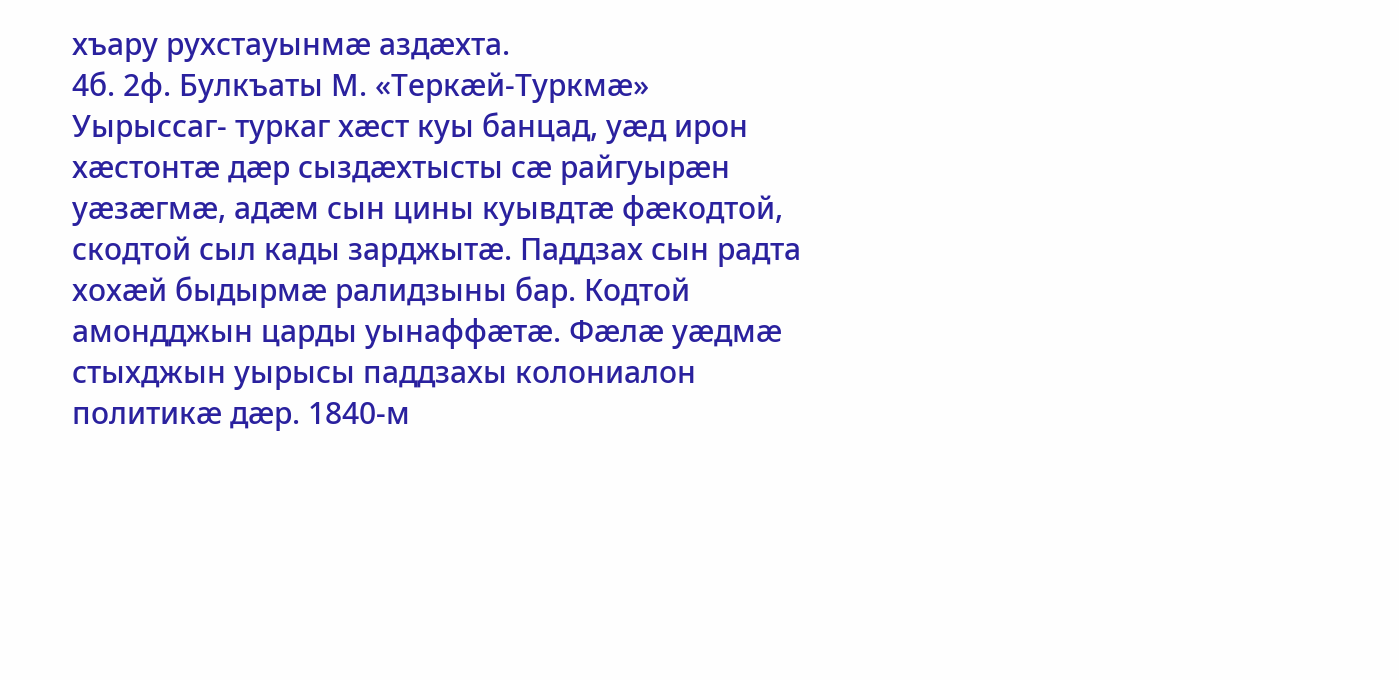хъару рухстауынмæ аздæхта.
4б. 2ф. Булкъаты М. «Теркæй-Туркмæ»
Уырыссаг- туркаг хæст куы банцад, уæд ирон хæстонтæ дæр сыздæхтысты сæ райгуырæн уæзæгмæ, адæм сын цины куывдтæ фæкодтой, скодтой сыл кады зарджытæ. Паддзах сын радта хохæй быдырмæ ралидзыны бар. Кодтой амондджын царды уынаффæтæ. Фæлæ уæдмæ стыхджын уырысы паддзахы колониалон политикæ дæр. 1840-м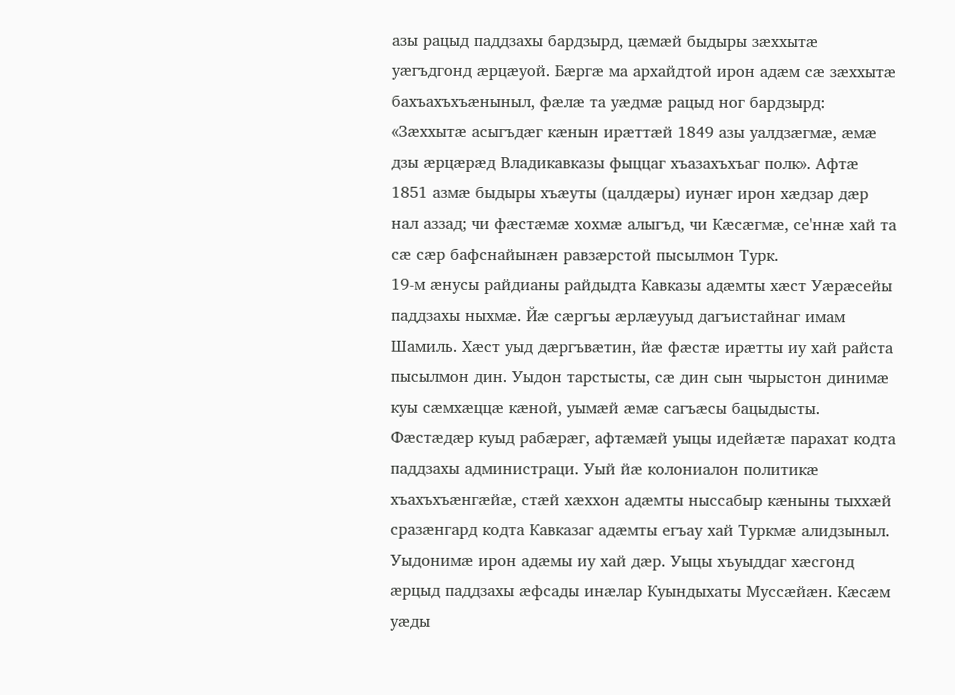азы рацыд паддзахы бардзырд, цæмæй быдыры зæххытæ уæгъдгонд æрцæуой. Бæргæ ма архайдтой ирон адæм сæ зæххытæ бахъахъхъæныныл, фæлæ та уæдмæ рацыд ног бардзырд: «Зæххытæ асыгъдæг кæнын ирæттæй 1849 азы уалдзæгмæ, æмæ дзы æрцæрæд Владикавказы фыццаг хъазахъхъаг полк». Афтæ 1851 азмæ быдыры хъæуты (цалдæры) иунæг ирон хæдзар дæр нал аззад; чи фæстæмæ хохмæ алыгъд, чи Кæсæгмæ, се'ннæ хай та сæ сæр бафснайынæн равзæрстой пысылмон Турк.
19-м æнусы райдианы райдыдта Кавказы адæмты хæст Уæрæсейы паддзахы ныхмæ. Йæ сæргъы æрлæууыд дагъистайнаг имам Шамиль. Хæст уыд дæргъвæтин, йæ фæстæ ирæтты иу хай райста пысылмон дин. Уыдон тарстысты, сæ дин сын чырыстон динимæ куы сæмхæццæ кæной, уымæй æмæ сагъæсы бацыдысты. Фæстæдæр куыд рабæрæг, афтæмæй уыцы идейæтæ парахат кодта паддзахы администраци. Уый йæ колониалон политикæ хъахъхъæнгæйæ, стæй хæххон адæмты ныссабыр кæныны тыххæй сразæнгард кодта Кавказаг адæмты егъау хай Туркмæ алидзыныл. Уыдонимæ ирон адæмы иу хай дæр. Уыцы хъуыддаг хæсгонд æрцыд паддзахы æфсады инæлар Куындыхаты Муссæйæн. Кæсæм уæды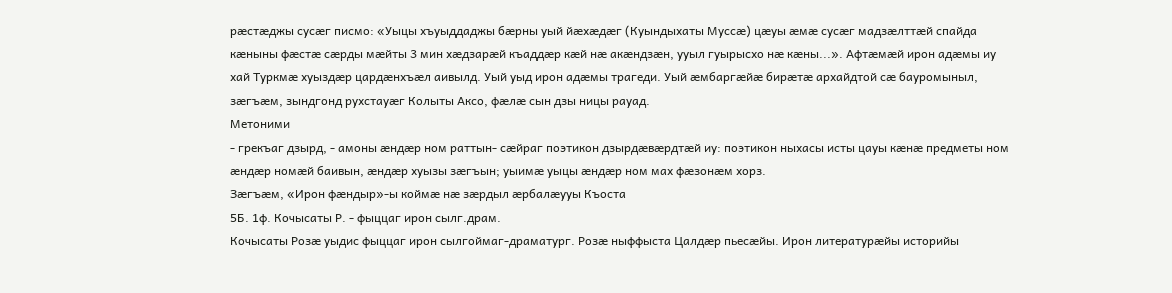рæстæджы сусæг писмо: «Уыцы хъуыддаджы бæрны уый йæхæдæг (Куындыхаты Муссæ) цæуы æмæ сусæг мадзæлттæй спайда кæныны фæстæ сæрды мæйты 3 мин хæдзарæй къаддæр кæй нæ акæндзæн, ууыл гуырысхо нæ кæны...». Афтæмæй ирон адæмы иу хай Туркмæ хуыздæр цардæнхъæл аивылд. Уый уыд ирон адæмы трагеди. Уый æмбаргæйæ бирæтæ архайдтой сæ бауромыныл, зæгъæм, зындгонд рухстауæг Колыты Аксо, фæлæ сын дзы ницы рауад.
Метоними
- грекъаг дзырд, - амоны æндæр ном раттын- сæйраг поэтикон дзырдæвæрдтæй иу: поэтикон ныхасы исты цауы кæнæ предметы ном æндæр номæй баивын, æндæр хуызы зæгъын; уыимæ уыцы æндæр ном мах фæзонæм хорз.
Зæгъæм, «Ирон фæндыр»-ы коймæ нæ зæрдыл æрбалæууы Къоста
5Б. 1ф. Кочысаты Р. - фыццаг ирон сылг.драм.
Кочысаты Розæ уыдис фыццаг ирон сылгоймаг-драматург. Розæ ныффыста Цалдæр пьесæйы. Ирон литературæйы историйы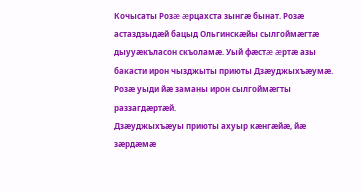Кочысаты Розæ æрцахста зынгæ бынат. Розæ астаздзыдæй бацыд Ольгинскæйы сылгоймæгтæ дыууæкъласон скъоламæ. Уый фæстæ æртæ азы бакасти ирон чызджыты приюты Дзæуджыхъæумæ. Розæ уыди йæ заманы ирон сылгоймæгты раззагдæртæй.
Дзæуджыхъæуы приюты ахуыр кæнгæйæ, йæ зæрдæмæ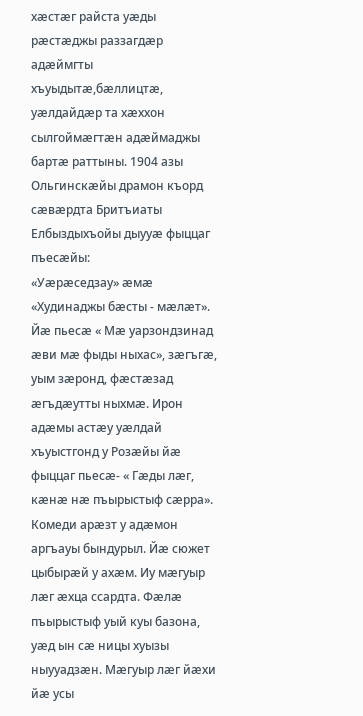хæстæг райста уæды рæстæджы раззагдæр адæймгты хъуыдытæ,бæллицтæ, уæлдайдæр та хæххон сылгоймæгтæн адæймаджы бартæ раттыны. 1904 азы Ольгинскæйы драмон къорд сæвæрдта Бритъиаты Елбыздыхъойы дыууæ фыццаг пъесæйы:
«Уæрæседзау» æмæ «Худинаджы бæсты - мæлæт». Йæ пьесæ « Мæ уарзондзинад æви мæ фыды ныхас», зæгъгæ, уым зæронд, фæстæзад æгъдæутты ныхмæ. Ирон адæмы астæу уæлдай хъуыстгонд у Розæйы йæ фыццаг пьесæ- « Гæды лæг, кæнæ нæ пъырыстыф сæрра». Комеди арæзт у адæмон аргъауы бындурыл. Йæ сюжет цыбырæй у ахæм. Иу мæгуыр лæг æхца ссардта. Фæлæ пъырыстыф уый куы базона, уæд ын сæ ницы хуызы ныууадзæн. Мæгуыр лæг йæхи йæ усы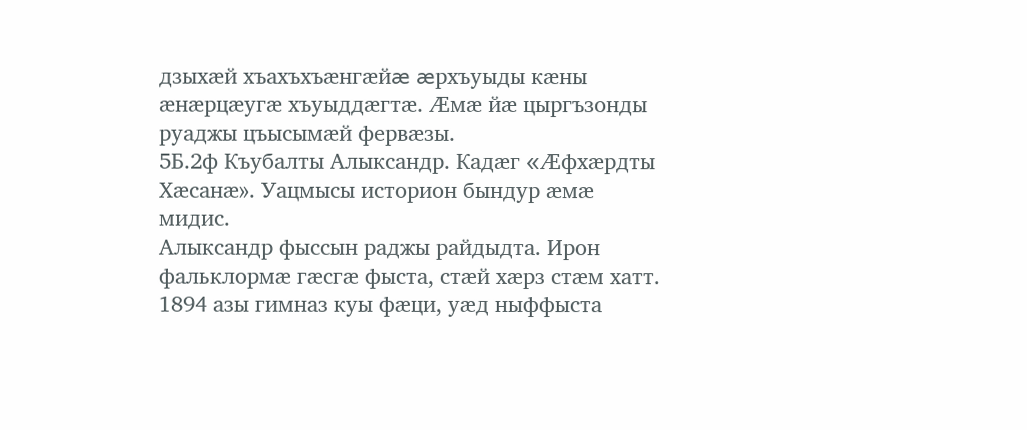дзыхæй хъахъхъæнгæйæ æрхъуыды кæны æнæрцæугæ хъуыддæгтæ. Æмæ йæ цыргъзонды руаджы цъысымæй фервæзы.
5Б.2ф Къубалты Алыксандр. Кадæг «Æфхæрдты Хæсанæ». Уацмысы историон бындур æмæ мидис.
Алыксандр фыссын раджы райдыдта. Ирон фальклормæ гæсгæ фыста, стæй хæрз стæм хатт. 1894 азы гимназ куы фæци, уæд ныффыста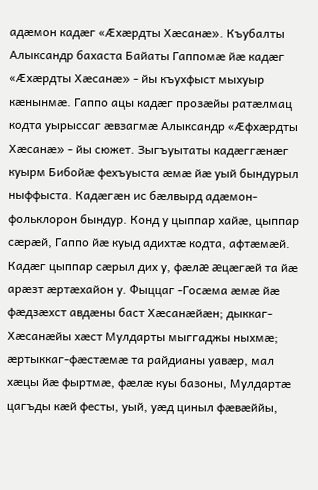адæмон кадæг «Æхæрдты Хæсанæ». Къубалты Алыксандр бахаста Байаты Гаппомæ йæ кадæг «Æхæрдты Хæсанæ» - йы къухфыст мыхуыр кæнынмæ. Гаппо ацы кадæг прозæйы ратæлмац кодта уырыссаг æвзагмæ Алыксандр «Æфхæрдты Хæсанæ» - йы сюжет. Зыгъуытаты кадæггæнæг куырм Бибойæ фехъуыста æмæ йæ уый бындурыл ныффыста. Кадæгæн ис бæлвырд адæмон-фольклорон бындур. Конд у цыппар хайæ, цыппар сæрæй, Гаппо йæ куыд адихтæ кодта, афтæмæй. Кадæг цыппар сæрыл дих у, фæлæ æцæгæй та йæ арæзт æртæхайон у. Фыццаг -Госæма æмæ йæ фæдзæхст авдæны баст Хæсанæйæн; дыккаг-Хæсанæйы хæст Мулдарты мыггаджы ныхмæ; æртыккаг-фæстæмæ та райдианы уавæр, мал хæцы йæ фыртмæ, фæлæ куы базоны, Мулдартæ цагъды кæй фесты, уый, уæд циныл фæвæййы,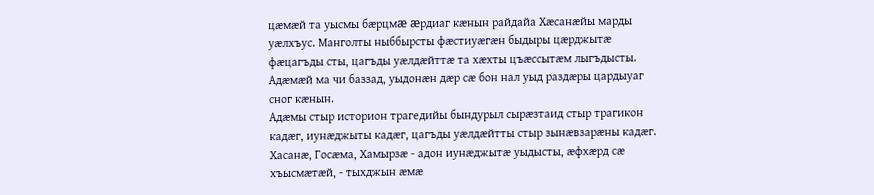цæмæй та уысмы бæрцмæ æрдиаг кæнын райдайа Хæсанæйы марды уæлхъус. Манголты ныббырсты фæстиуæгæн быдыры цæрджытæ фæцагъды сты, цагъды уæлдæйттæ та хæхты цъæссытæм лыгъдысты. Адæмæй ма чи баззад, уыдонæн дæр сæ бон нал уыд раздæры цардыуаг сног кæнын.
Адæмы стыр историон трагедийы бындурыл сырæзтаид стыр трагикон кадæг, иунæджыты кадæг, цагъды уæлдæйтты стыр зынæвзарæны кадæг. Хасанæ, Госæма, Хамырзæ - адон иунæджытæ уыдысты, æфхæрд сæ хъысмæтæй, - тыхджын æмæ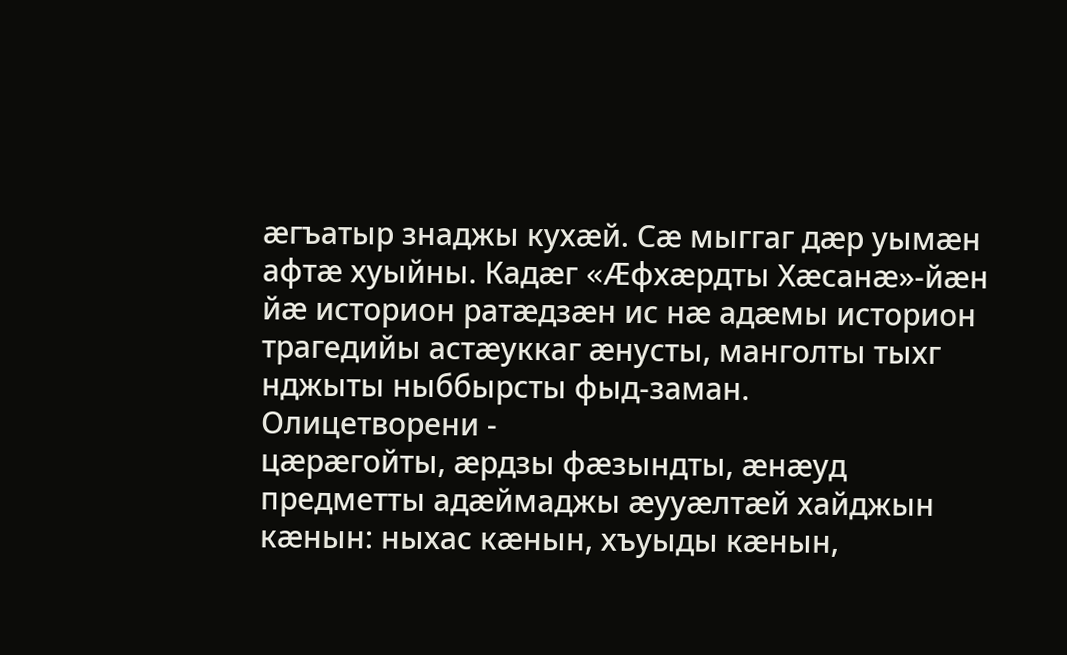æгъатыр знаджы кухæй. Сæ мыггаг дæр уымæн афтæ хуыйны. Кадæг «Æфхæрдты Хæсанæ»-йæн йæ историон ратæдзæн ис нæ адæмы историон трагедийы астæуккаг æнусты, манголты тыхг нджыты ныббырсты фыд-заман.
Олицетворени -
цæрæгойты, æрдзы фæзындты, æнæуд предметты адæймаджы æууæлтæй хайджын кæнын: ныхас кæнын, хъуыды кæнын,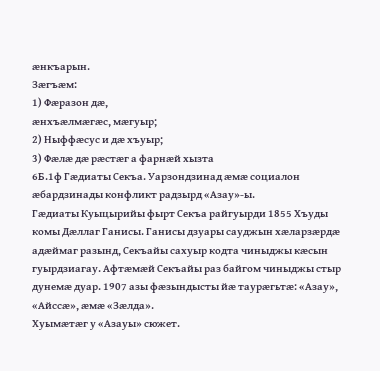æнкъарын.
Зæгъæм:
1) Фæразон дæ,
æнхъæлмæгæс, мæгуыр;
2) Ныффæсус и дæ хъуыр;
3) Фæлæ дæ рæстæг а фарнæй хызта
6Б.1ф Гæдиаты Секъа. Уарзондзинад æмæ социалон æбардзинады конфликт радзырд «Азау»-ы.
Гæдиаты Куыцырийы фырт Секъа райгуырди 1855 Хъуды комы Дæллаг Ганисы. Ганисы дзуары сауджын хæларзæрдæ адæймаг разынд, Секъайы сахуыр кодта чиныджы кæсын гуырдзиагау. Афтæмæй Cекъайы раз байгом чиныджы стыр дунемæ дуар. 1907 азы фæзындысты йæ таурæгьтæ: «Азау», «Айссæ», æмæ «Зæлда».
Хуымæтæг у «Азауы» сюжет.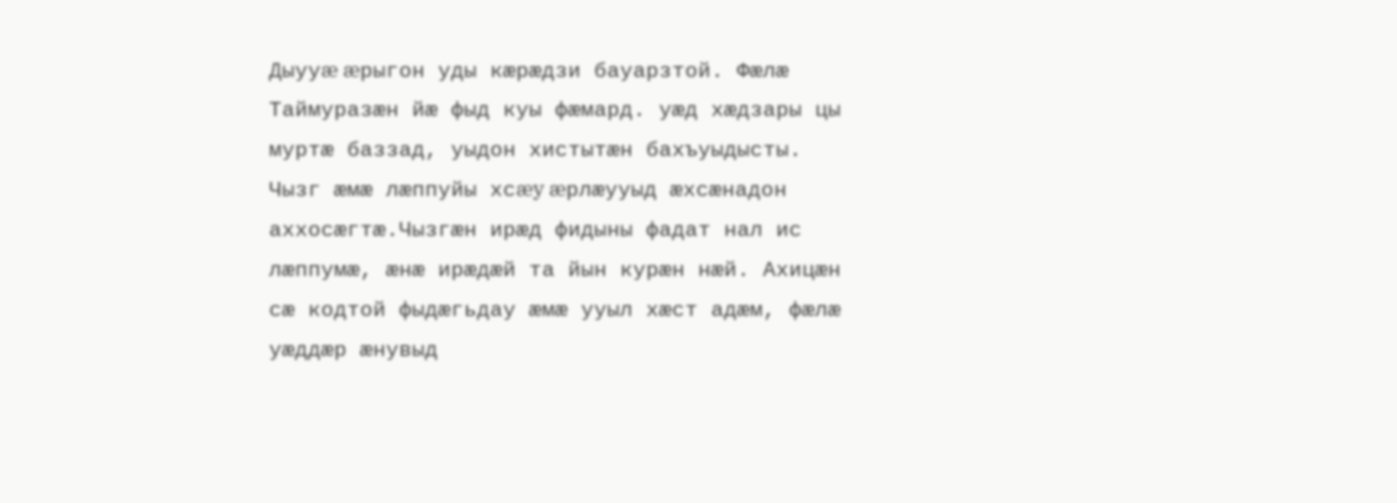Дыууæ æрыгон уды кæрæдзи бауарзтой. Фæлæ Таймуразæн йæ фыд куы фæмард. уæд хæдзары цы муртæ баззад, уыдон хистытæн бахъуыдысты. Чызг æмæ лæппуйы хсæy æрлæууыд æхсæнадон аххосæгтæ.Чызгæн ирæд фидыны фадат нал ис лæппумæ, æнæ ирæдæй та йын курæн нæй. Ахицæн сæ кодтой фыдæгьдау æмæ ууыл хæст адæм, фæлæ уæддæр æнувыд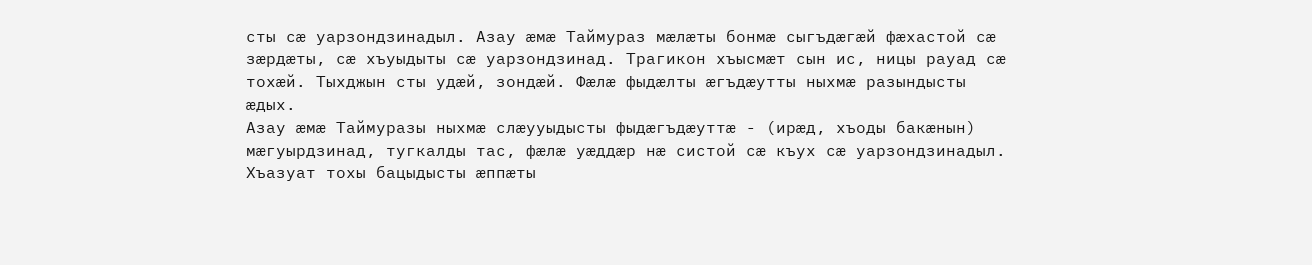сты сæ уарзондзинадыл. Азау æмæ Таймураз мæлæты бонмæ сыгъдæгæй фæхастой сæ зæрдæты, сæ хъуыдыты сæ уарзондзинад. Трагикон хъысмæт сын ис, ницы рауад сæ тохæй. Тыхджын сты удæй, зондæй. Фæлæ фыдæлты æгъдæутты ныхмæ разындысты æдых.
Азау æмæ Таймуразы ныхмæ слæууыдысты фыдæгъдæуттæ - (ирæд, хъоды бакæнын) мæгуырдзинад, тугкалды тас, фæлæ уæддæр нæ систой сæ къух сæ уарзондзинадыл. Хъазуат тохы бацыдысты æппæты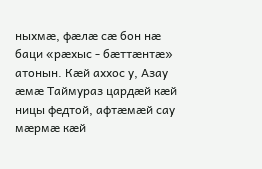ныхмæ, фæлæ сæ бон нæ баци «рæхыс - бæттæнтæ» атонын. Кæй аххос у, Азау æмæ Таймураз цардæй кæй ницы федтой, афтæмæй сау мæрмæ кæй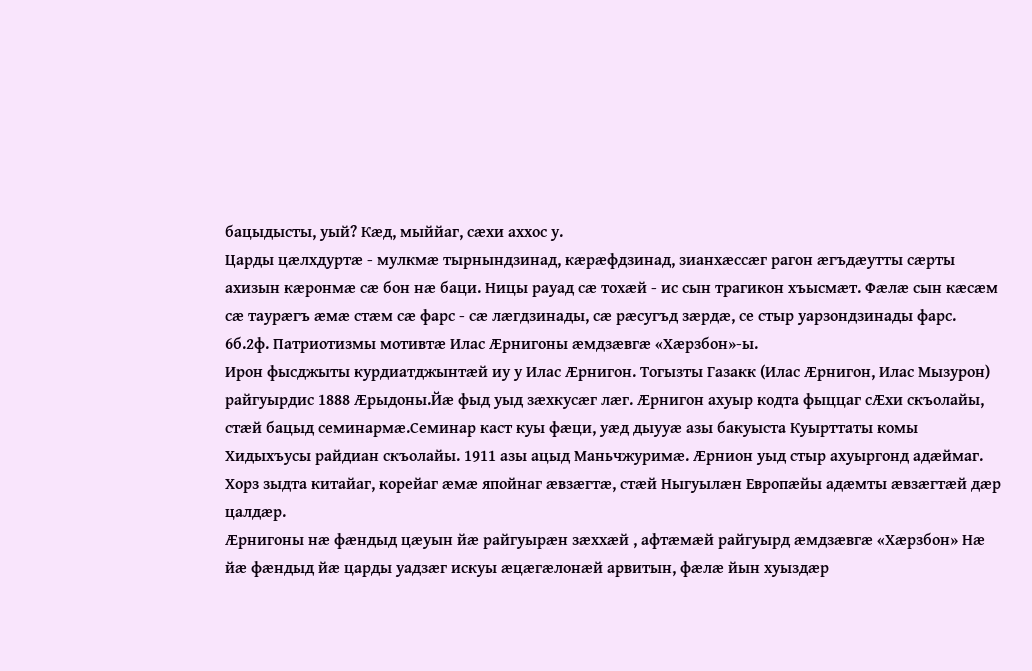бацыдысты, уый? Кæд, мыййаг, сæхи аххос у.
Царды цæлхдуртæ - мулкмæ тырнындзинад, кæрæфдзинад, зианхæссæг рагон æгъдæутты сæрты ахизын кæронмæ сæ бон нæ баци. Ницы рауад сæ тохæй - ис сын трагикон хъысмæт. Фæлæ сын кæсæм сæ таурæгъ æмæ стæм сæ фарс - сæ лæгдзинады, сæ рæсугъд зæрдæ, се стыр уарзондзинады фарс.
6б.2ф. Патриотизмы мотивтæ Илас Æрнигоны æмдзæвгæ «Хæрзбон»-ы.
Ирон фысджыты курдиатджынтæй иу у Илас Æрнигон. Тогызты Газакк (Илас Æрнигон, Илас Мызурон) райгуырдис 1888 Æрыдоны.Йæ фыд уыд зæхкусæг лæг. Æрнигон ахуыр кодта фыццаг сÆхи скъолайы, стæй бацыд семинармæ.Семинар каст куы фæци, уæд дыууæ азы бакуыста Куырттаты комы Хидыхъусы райдиан скъолайы. 1911 азы ацыд Маньчжуримæ. Æрнион уыд стыр ахуыргонд адæймаг. Хорз зыдта китайаг, корейаг æмæ япойнаг æвзæгтæ, стæй Ныгуылæн Европæйы адæмты æвзæгтæй дæр цалдæр.
Æрнигоны нæ фæндыд цæуын йæ райгуырæн зæххæй , афтæмæй райгуырд æмдзæвгæ «Хæрзбон» Нæ йæ фæндыд йæ царды уадзæг искуы æцæгæлонæй арвитын, фæлæ йын хуыздæр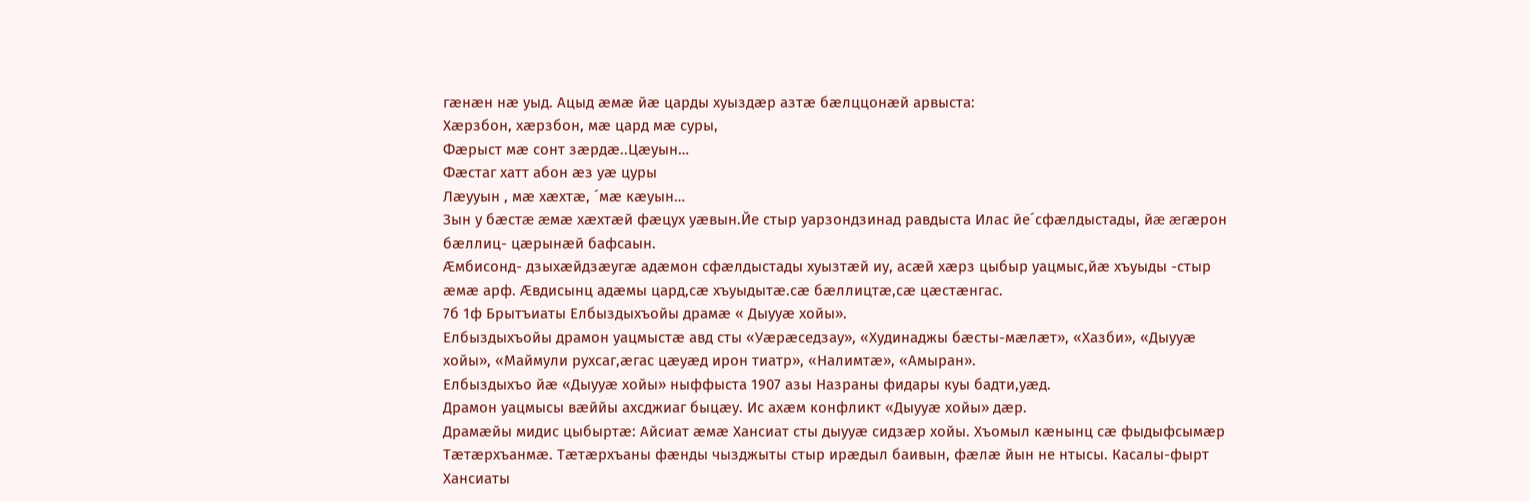гæнæн нæ уыд. Ацыд æмæ йæ царды хуыздæр азтæ бæлццонæй арвыста:
Хæрзбон, хæрзбон, мæ цард мæ суры,
Фæрыст мæ сонт зæрдæ..Цæуын…
Фæстаг хатт абон æз уæ цуры
Лæууын , мæ хæхтæ, ´мæ кæуын…
Зын у бæстæ æмæ хæхтæй фæцух уæвын.Йе стыр уарзондзинад равдыста Илас йе´сфæлдыстады, йæ æгæрон бæллиц- цæрынæй бафсаын.
Æмбисонд- дзыхæйдзæугæ адæмон сфæлдыстады хуызтæй иу, асæй хæрз цыбыр уацмыс,йæ хъуыды -стыр æмæ арф. Æвдисынц адæмы цард,сæ хъуыдытæ.сæ бæллицтæ,сæ цæстæнгас.
7б 1ф Брытъиаты Елбыздыхъойы драмæ « Дыууæ хойы».
Елбыздыхъойы драмон уацмыстæ авд сты «Уæрæседзау», «Худинаджы бæсты-мæлæт», «Хазби», «Дыууæ хойы», «Маймули рухсаг,æгас цæуæд ирон тиатр», «Налимтæ», «Амыран».
Елбыздыхъо йæ «Дыууæ хойы» ныффыста 1907 азы Назраны фидары куы бадти,уæд.
Драмон уацмысы вæййы ахсджиаг быцæу. Ис ахæм конфликт «Дыууæ хойы» дæр.
Драмæйы мидис цыбыртæ: Айсиат æмæ Хансиат сты дыууæ сидзæр хойы. Хъомыл кæнынц сæ фыдыфсымæр Тæтæрхъанмæ. Тæтæрхъаны фæнды чызджыты стыр ирæдыл баивын, фæлæ йын не нтысы. Касалы-фырт Хансиаты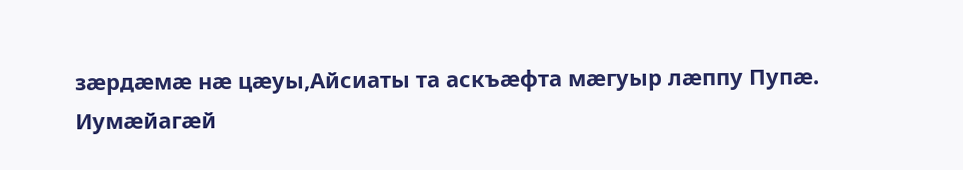зæрдæмæ нæ цæуы,Айсиаты та аскъæфта мæгуыр лæппу Пупæ.
Иумæйагæй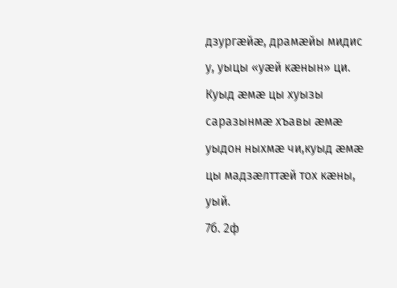дзургæйæ, драмæйы мидис у, уыцы «уæй кæнын» ци. Куыд æмæ цы хуызы саразынмæ хъавы æмæ уыдон ныхмæ чи,куыд æмæ цы мадзæлттæй тох кæны, уый.
7б. 2ф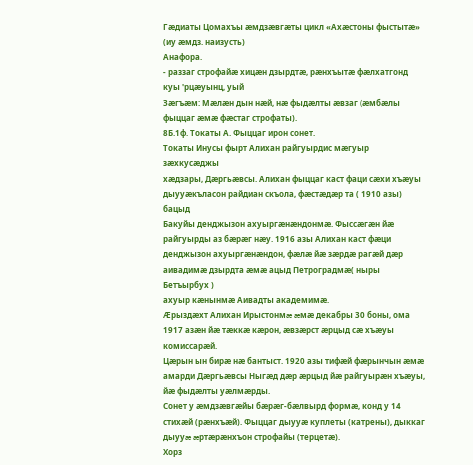Гæдиаты Цомахъы æмдзæвгæты цикл «Ахæстоны фыстытæ» (иу æмдз. наизусть)
Анафора.
- раззаг строфайæ хицæн дзырдтæ, рæнхъытæ фæлхатгонд куы 'рцæуынц, уый
Зæгъæм: Мæлæн дын нæй, нæ фыдæлты æвзаг (æмбæлы фыццаг æмæ фæстаг строфаты).
8Б.1ф. Токаты А. Фыццаг ирон сонет.
Токаты Инусы фырт Алихан райгуырдис мæгуыр зæхкусæджы
хæдзары, Дæргьæвсы. Алихан фыццаг каст фаци сæхи хъæуы
дыууæкъласон райдиан скъола, фæстæдæр та ( 1910 азы) бацыд
Бакуйы денджызон ахуыргæнæндонмæ. Фыссæгæн йæ
райгуырды аз бæрæг нæу. 1916 азы Алихан каст фæци
денджызон ахуыргæнæндон, фæлæ йæ зæрдæ рагæй дæр
аивадимæ дзырдта æмæ ацыд Петроградмæ( ныры Бетъырбух )
ахуыр кæнынмæ Аивадты академимæ.
Æрыздæхт Алихан Ирыстонмæ æмæ декабры 30 боны, ома 1917 азæн йæ тæккæ кæрон, æвзæрст æрцыд сæ хъæуы комиссарæй.
Цæрын ын бирæ нæ бантыст. 1920 азы тифæй фæрынчын æмæ амарди Дæргьæвсы Ныгæд дæр æрцыд йæ райгуырæн хъæуы, йæ фыдæлты уæлмæрды.
Сонет у æмдзæвгæйы бæрæг-бæлвырд формæ, конд у 14
стихæй (рæнхъæй). Фыццаг дыууæ куплеты (катрены), дыккаг дыууæ æртæрæнхъон строфайы (терцетæ).
Хорз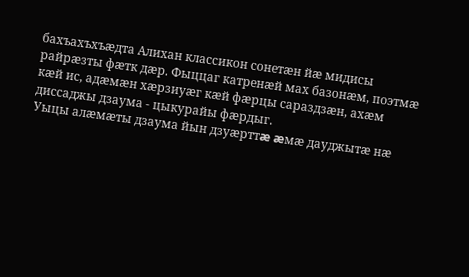бахъахъхъæдта Алихан классикон сонетæн йæ мидисы
райрæзты фæтк дæр. Фыццаг катренæй мах базонæм, поэтмæ
кæй ис, адæмæн хæрзиуæг кæй фæрцы сараздзæн, ахæм
диссаджы дзаума - цыкурайы фæрдыг.
Уыцы алæмæты дзаума йын дзуæрттæ æмæ дауджытæ нæ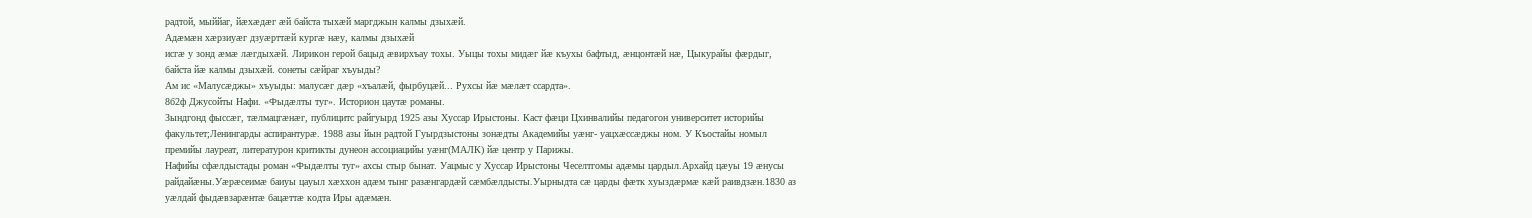радтой, мыййаг, йæхæдæг æй байста тыхæй маргджын калмы дзыхæй.
Адæмæн хæрзиуæг дзуæрттæй кургæ нæу, калмы дзыхæй
исгæ у зонд æмæ лæгдыхæй. Лирикон герой бацыд æвирхъау тохы. Уыцы тохы мидæг йæ къухы бафтыд, æнцонтæй нæ, Цыкурайы фæрдыг, байста йæ калмы дзыхæй. сонеты сæйраг хъуыды?
Ам ис «Малусæджы» хъуыды: малусæг дæр «хъалæй, фырбуцæй... Рухсы йæ мæлæт ссардта».
8б2ф Джусойты Нафи. «Фыдæлты туг». Историон цаутæ романы.
Зындгонд фыссæг, тæлмацгæнæг, публицитс райгуырд 1925 азы Хуссар Ирыстоны. Каст фæци Цхинвалийы педагогон университет историйы факультет;Ленингарды аспирантурæ. 1988 азы йын радтой Гуырдзыстоны зонæдты Академийы уæнг- уацхæссæджы ном. У Къостайы номыл премийы лауреат, литературон критикты дунеон ассоциацийы уæнг(МАЛК) йæ центр у Парижы.
Нафийы сфæлдыстады роман «Фыдæлты туг» ахсы стыр бынат. Уацмыс у Хуссар Ирыстоны Чеселтгомы адæмы цардыл.Архайд цæуы 19 æнусы райдайæны.Уæрæсеимæ баиуы цауыл хæххон адæм тынг разæнгардæй сæмбæлдысты.Уырныдта сæ царды фæтк хуыздæрмæ кæй раивдзæн.1830 аз уæлдай фыдæвзарæнтæ бацæттæ кодта Иры адæмæн.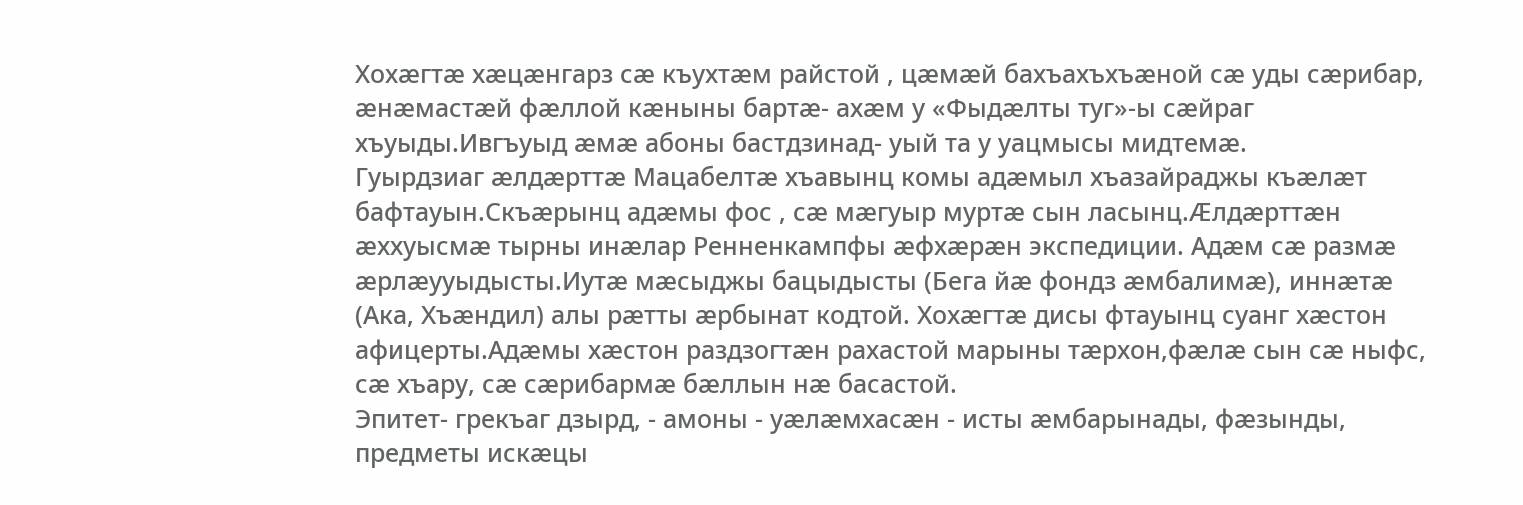Хохæгтæ хæцæнгарз сæ къухтæм райстой , цæмæй бахъахъхъæной сæ уды сæрибар, æнæмастæй фæллой кæныны бартæ- ахæм у «Фыдæлты туг»-ы сæйраг хъуыды.Ивгъуыд æмæ абоны бастдзинад- уый та у уацмысы мидтемæ.
Гуырдзиаг æлдæрттæ Мацабелтæ хъавынц комы адæмыл хъазайраджы къæлæт бафтауын.Скъæрынц адæмы фос , сæ мæгуыр муртæ сын ласынц.Æлдæрттæн æххуысмæ тырны инæлар Ренненкампфы æфхæрæн экспедиции. Адæм сæ размæ æрлæууыдысты.Иутæ мæсыджы бацыдысты (Бега йæ фондз æмбалимæ), иннæтæ (Ака, Хъæндил) алы рæтты æрбынат кодтой. Хохæгтæ дисы фтауынц суанг хæстон афицерты.Адæмы хæстон раздзогтæн рахастой марыны тæрхон,фæлæ сын сæ ныфс, сæ хъару, сæ сæрибармæ бæллын нæ басастой.
Эпитет- грекъаг дзырд, - амоны - уæлæмхасæн - исты æмбарынады, фæзынды, предметы искæцы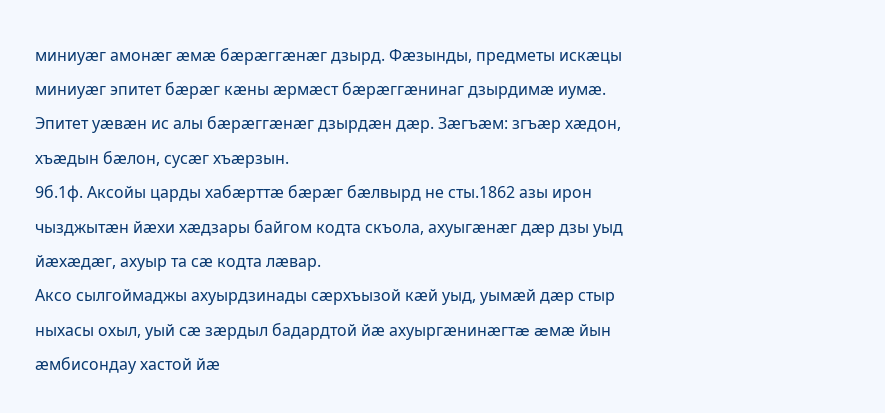миниуæг амонæг æмæ бæрæггæнæг дзырд. Фæзынды, предметы искæцы миниуæг эпитет бæрæг кæны æрмæст бæрæггæнинаг дзырдимæ иумæ. Эпитет уæвæн ис алы бæрæггæнæг дзырдæн дæр. Зæгъæм: згъæр хæдон, хъæдын бæлон, сусæг хъæрзын.
9б.1ф. Аксойы царды хабæрттæ бæрæг бæлвырд не сты.1862 азы ирон чызджытæн йæхи хæдзары байгом кодта скъола, ахуыгæнæг дæр дзы уыд йæхæдæг, ахуыр та сæ кодта лæвар.
Аксо сылгоймаджы ахуырдзинады сæрхъызой кæй уыд, уымæй дæр стыр ныхасы охыл, уый сæ зæрдыл бадардтой йæ ахуыргæнинæгтæ æмæ йын æмбисондау хастой йæ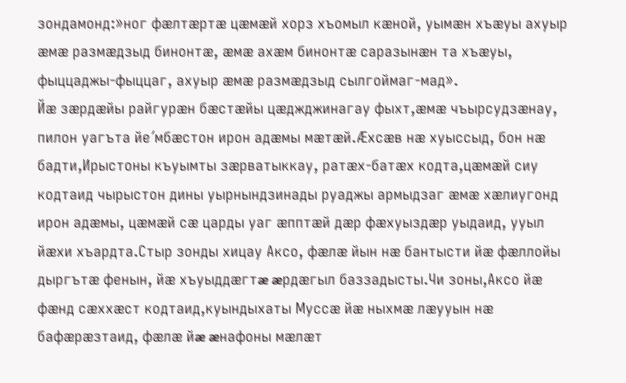зондамонд:»ног фæлтæртæ цæмæй хорз хъомыл кæной, уымæн хъæуы ахуыр æмæ размæдзыд бинонтæ, æмæ ахæм бинонтæ саразынæн та хъæуы, фыццаджы-фыццаг, ахуыр æмæ размæдзыд сылгоймаг-мад».
Йæ зæрдæйы райгурæн бæстæйы цæджджинагау фыхт,æмæ чъырсудзæнау, пилон уагъта йе´мбæстон ирон адæмы мæтæй.Æхсæв нæ хуыссыд, бон нæ бадти,Ирыстоны къуымты зæрватыккау, ратæх-батæх кодта,цæмæй сиу кодтаид чырыстон дины уырнындзинады руаджы армыдзаг æмæ хæлиугонд ирон адæмы, цæмæй сæ царды уаг æпптæй дæр фæхуыздæр уыдаид, ууыл йæхи хъардта.Стыр зонды хицау Аксо, фæлæ йын нæ бантысти йæ фæллойы дыргътæ фенын, йæ хъуыддæгтæ æрдæгыл баззадысты.Чи зоны,Аксо йæ фæнд сæххæст кодтаид,куындыхаты Муссæ йæ ныхмæ лæууын нæ бафæрæзтаид, фæлæ йæ æнафоны мæлæт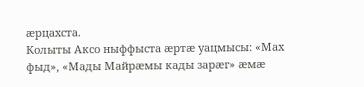æрцахста.
Колыты Аксо ныффыста æртæ уацмысы: «Мах фыд», «Мады Майрæмы кады зарæг» æмæ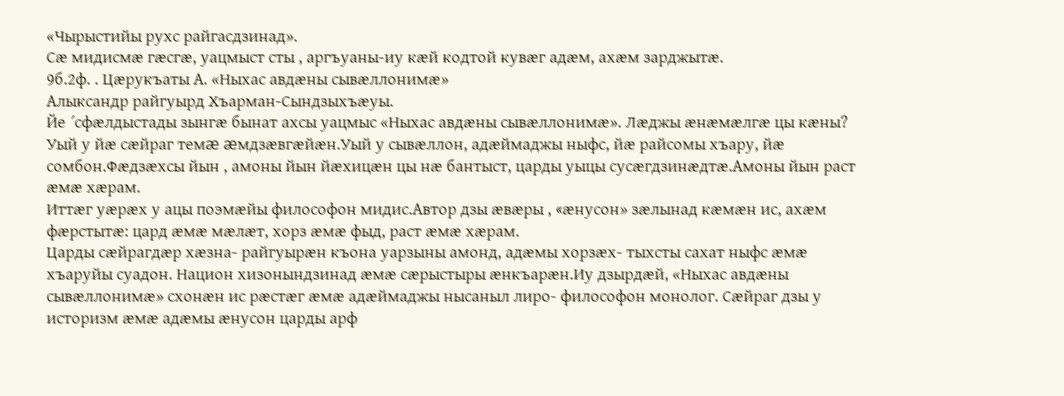«Чырыстийы рухс райгасдзинад».
Сæ мидисмæ гæсгæ, уацмыст сты , аргъуаны-иу кæй кодтой кувæг адæм, ахæм зарджытæ.
9б.2ф. . Цæрукъаты А. «Ныхас авдæны сывæллонимæ»
Алыксандр райгуырд Хъарман-Сындзыхъæуы.
Йе ´сфæлдыстады зынгæ бынат ахсы уацмыс «Ныхас авдæны сывæллонимæ». Лæджы æнæмæлгæ цы кæны? Уый у йæ сæйраг темæ æмдзæвгæйæн.Уый у сывæллон, адæймаджы ныфс, йæ райсомы хъару, йæ сомбон.Фæдзæхсы йын , амоны йын йæхицæн цы нæ бантыст, царды уыцы сусæгдзинæдтæ.Амоны йын раст æмæ хæрам.
Иттæг уæрæх у ацы поэмæйы философон мидис.Автор дзы æвæры , «æнусон» зæлынад кæмæн ис, ахæм фæрстытæ: цард æмæ мæлæт, хорз æмæ фыд, раст æмæ хæрам.
Царды сæйрагдæр хæзна- райгуырæн къона уарзыны амонд, адæмы хорзæх- тыхсты сахат ныфс æмæ хъаруйы суадон. Национ хизонындзинад æмæ сæрыстыры æнкъарæн.Иу дзырдæй, «Ныхас авдæны сывæллонимæ» схонæн ис рæстæг æмæ адæймаджы нысаныл лиро- философон монолог. Сæйраг дзы у историзм æмæ адæмы æнусон царды арф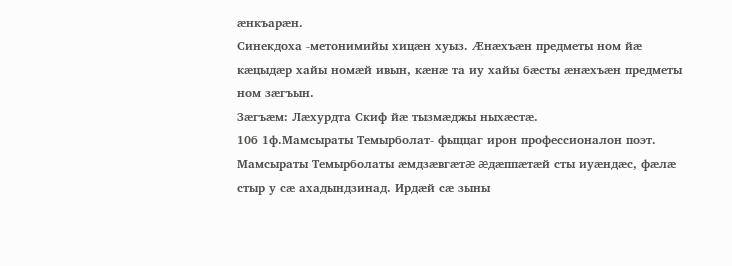æнкъарæн.
Синекдоха -метонимийы хицæн хуыз. Æнæхъæн предметы ном йæ кæцыдæр хайы номæй ивын, кæнæ та иу хайы бæсты æнæхъæн предметы ном зæгъын.
Зæгъæм: Лæхурдта Скиф йæ тызмæджы ныхæстæ.
10б 1ф.Мамсыраты Темырболат- фыццаг ирон профессионалон поэт.
Мамсыраты Темырболаты æмдзæвгæтæ æдæппæтæй сты иуæндæс, фæлæ стыр у сæ ахадындзинад. Ирдæй сæ зыны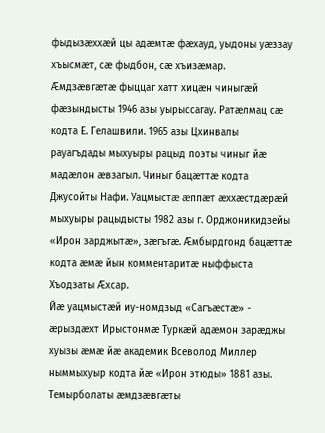фыдызæххæй цы адæмтæ фæхауд, уыдоны уæззау хъысмæт, сæ фыдбон, сæ хъизæмар.
Æмдзæвгæтæ фыццаг хатт хицæн чиныгæй фæзындысты 1946 азы уырыссагау. Ратæлмац сæ кодта Е. Гелашвили. 1965 азы Цхинвалы рауагъдады мыхуыры рацыд поэты чиныг йæ мадæлон æвзагыл. Чиныг бацæттæ кодта Джусойты Нафи. Уацмыстæ æппæт æххæстдæрæй мыхуыры рацыдысты 1982 азы г. Орджоникидзейы «Ирон зарджытæ», зæгъгæ. Æмбырдгонд бацæттæ кодта æмæ йын комментаритæ ныффыста Хъодзаты Æхсар.
Йæ уацмыстæй иу-номдзыд «Сагъæстæ» - æрыздæхт Ирыстонмæ Туркæй адæмон зарæджы хуызы æмæ йæ академик Всеволод Миллер ныммыхуыр кодта йæ «Ирон этюды» 1881 азы.
Темырболаты æмдзæвгæты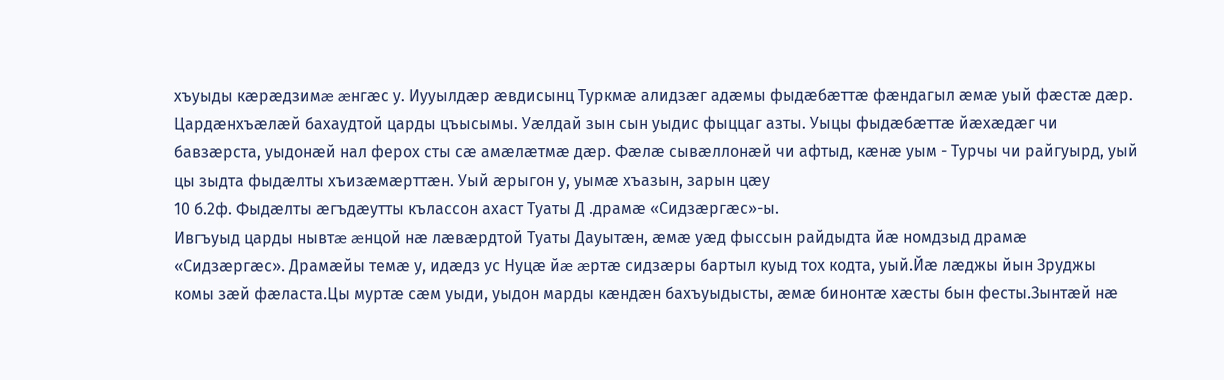хъуыды кæрæдзимæ æнгæс у. Иууылдæр æвдисынц Туркмæ алидзæг адæмы фыдæбæттæ фæндагыл æмæ уый фæстæ дæр. Цардæнхъæлæй бахаудтой царды цъысымы. Уæлдай зын сын уыдис фыццаг азты. Уыцы фыдæбæттæ йæхæдæг чи бавзæрста, уыдонæй нал ферох сты сæ амæлæтмæ дæр. Фæлæ сывæллонæй чи афтыд, кæнæ уым - Турчы чи райгуырд, уый цы зыдта фыдæлты хъизæмæрттæн. Уый æрыгон у, уымæ хъазын, зарын цæу
10 б.2ф. Фыдæлты æгъдæутты кълассон ахаст Туаты Д .драмæ «Сидзæргæс»-ы.
Ивгъуыд царды нывтæ æнцой нæ лæвæрдтой Туаты Дауытæн, æмæ уæд фыссын райдыдта йæ номдзыд драмæ «Сидзæргæс». Драмæйы темæ у, идæдз ус Нуцæ йæ æртæ сидзæры бартыл куыд тох кодта, уый.Йæ лæджы йын Зруджы комы зæй фæласта.Цы муртæ сæм уыди, уыдон марды кæндæн бахъуыдысты, æмæ бинонтæ хæсты бын фесты.Зынтæй нæ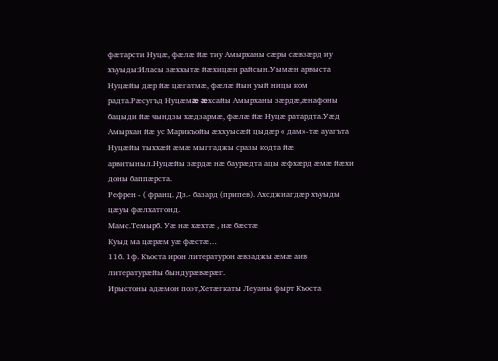фæтарсти Нуцæ, фæлæ йæ тиу Амырханы сæры сæвзæрд иу хъуыды:Иласы зæххытæ йæхицæн райсын.Уымæн арвыста Нуцæйы дæр йæ цæгатмæ, фæлæ йын уый ницы ком радта.Рæсугъд Нуцæмæ æхсайы Амырханы зæрдæ,æнафоны бацыди йæ чындзы хæдзармæ, фæлæ йæ Нуцæ ратардта.Уæд Амырхан йæ ус Марикъойы æххуысæй цыдæр « дам»-тæ ауагъта Нуцæйы тыххæй æмæ мыггаджы сразы кодта йæ арвитыныл.Нуцæйы зæрдæ нæ баурæдта ацы æфхæрд æмæ йæхи доны баппæрста.
Рефрен - ( франц. Дз.- базард (припев). Ахсджиагдæр хъуыды цæуы фæлхатгонд.
Мамс.Темырб. Уæ нæ хæхтæ , нæ бæстæ
Куыд ма цæрæм уæ фæстæ…
11б. 1ф. Къоста ирон литературон æвзаджы æмæ аив литературæйы бындурæвæрæг.
Ирыстоны адæмон поэт,Хетæгкаты Леуаны фырт Къоста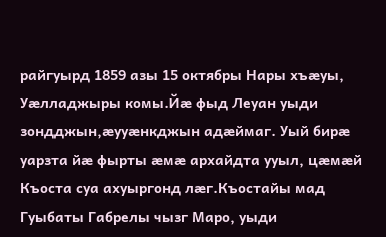райгуырд 1859 азы 15 октябры Нары хъæуы, Уæлладжыры комы.Йæ фыд Леуан уыди зондджын,æууæнкджын адæймаг. Уый бирæ уарзта йæ фырты æмæ архайдта ууыл, цæмæй Къоста суа ахуыргонд лæг.Къостайы мад Гуыбаты Габрелы чызг Маро, уыди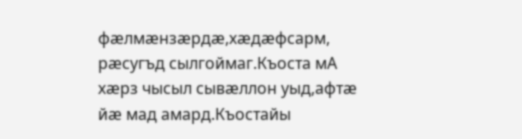фæлмæнзæрдæ,хæдæфсарм, рæсугъд сылгоймаг.Къоста мА хæрз чысыл сывæллон уыд,афтæ йæ мад амард.Къостайы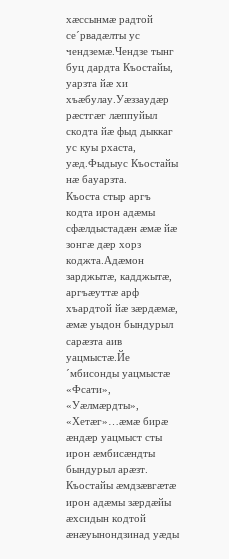хæссынмæ радтой се´рвадæлты ус чендземæ.Чендзе тынг буц дардта Къостайы, уарзта йæ хи хъæбулау.Уæззаудæр рæстгæг лæппуйыл скодта йæ фыд дыккаг ус куы рхаста, уæд.Фыдыус Къостайы нæ бауарзта.
Къоста стыр аргъ кодта ирон адæмы сфæлдыстадæн æмæ йæ зонгæ дæр хорз коджта.Адæмон зарджытæ, кадджытæ, аргъæуттæ арф хъардтой йæ зæрдæмæ, æмæ уыдон бындурыл сарæзта аив уацмыстæ.Йе ´мбисонды уацмыстæ «Фсати», «Уæлмæрдты», «Хетæг»…æмæ бирæ æндæр уацмыст сты ирон æмбисæндты бындурыл арæзт.
Къостайы æмдзæвгæтæ ирон адæмы зæрдæйы æхсидын кодтой æнæуынондзинад уæды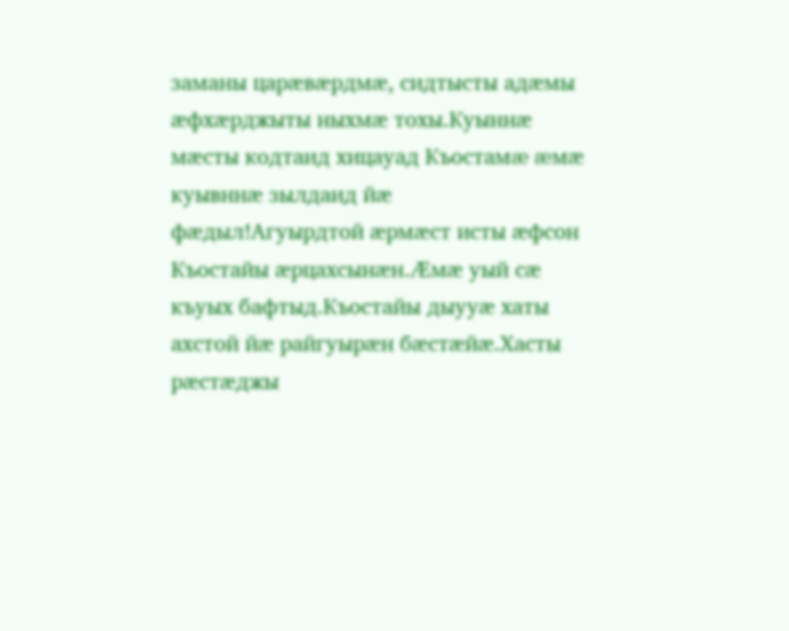заманы царæвæрдмæ, сидтысты адæмы æфхæрджыты ныхмæ тохы.Куыннæ мæсты кодтаид хицауад Къостамæ æмæ куывннæ зылдаид йæ фæдыл!Агуырдтой æрмæст исты æфсон Къостайы æрцахсынæн.Æмæ уый сæ къуых бафтыд.Къостайы дыууæ хаты ахстой йæ райгуырæн бæстæйæ.Хасты рæстæджы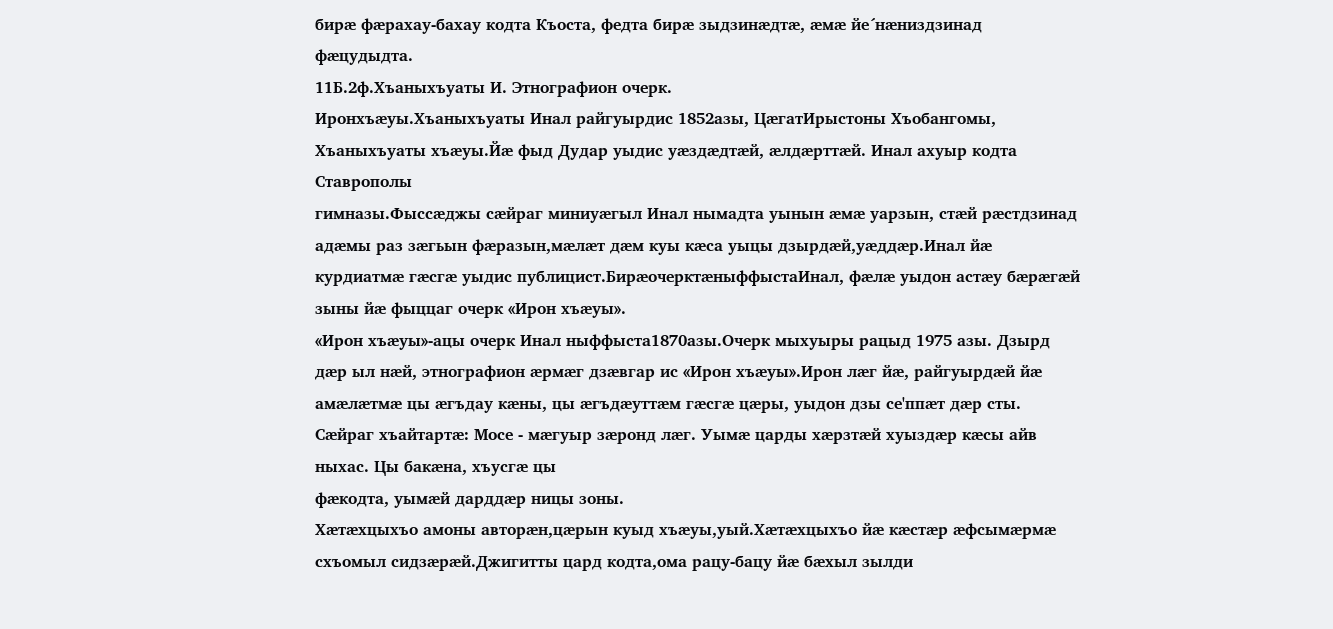бирæ фæрахау-бахау кодта Къоста, федта бирæ зыдзинæдтæ, æмæ йе´нæниздзинад фæцудыдта.
11Б.2ф.Хъаныхъуаты И. Этнографион очерк.
Иронхъæуы.Хъаныхъуаты Инал райгуырдис 1852азы, ЦæгатИрыстоны Хъобангомы, Хъаныхъуаты хъæуы.Йæ фыд Дудар уыдис уæздæдтæй, æлдæрттæй. Инал ахуыр кодта Ставрополы
гимназы.Фыссæджы сæйраг миниуæгыл Инал нымадта уынын æмæ уарзын, стæй рæстдзинад адæмы раз зæгьын фæразын,мæлæт дæм куы кæса уыцы дзырдæй,уæддæр.Инал йæ курдиатмæ гæсгæ уыдис публицист.БирæочерктæныффыстаИнал, фæлæ уыдон астæу бæрæгæй зыны йæ фыццаг очерк «Ирон хъæуы».
«Ирон хъæуы»-ацы очерк Инал ныффыста1870азы.Очерк мыхуыры рацыд 1975 азы. Дзырд дæр ыл нæй, этнографион æрмæг дзæвгар ис «Ирон хъæуы».Ирон лæг йæ, райгуырдæй йæ амæлæтмæ цы æгъдау кæны, цы æгъдæуттæм гæсгæ цæры, уыдон дзы се'ппæт дæр сты. Сæйраг хъайтартæ: Мосе - мæгуыр зæронд лæг. Уымæ царды хæрзтæй хуыздæр кæсы айв ныхас. Цы бакæна, хъусгæ цы
фæкодта, уымæй дарддæр ницы зоны.
Хæтæхцыхъо амоны авторæн,цæрын куыд хъæуы,уый.Хæтæхцыхъо йæ кæстæр æфсымæрмæ схъомыл сидзæрæй.Джигитты цард кодта,ома рацу-бацу йæ бæхыл зылди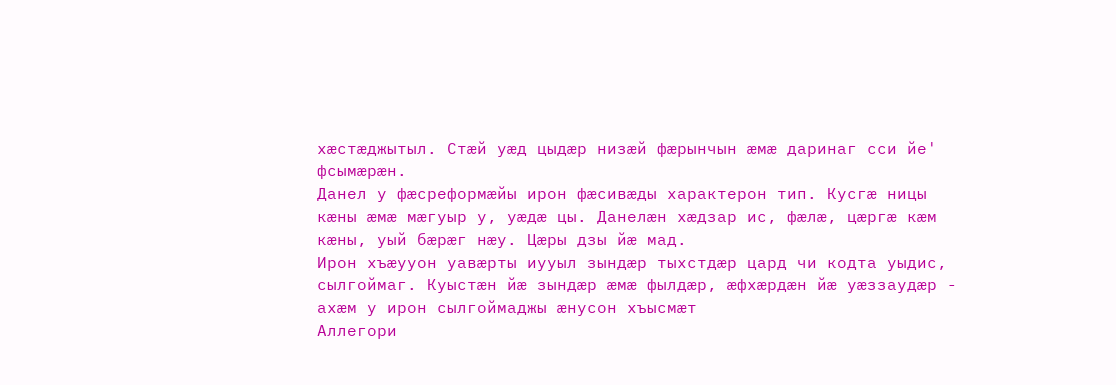хæстæджытыл. Стæй уæд цыдæр низæй фæрынчын æмæ даринаг сси йе' фсымæрæн.
Данел у фæсреформæйы ирон фæсивæды характерон тип. Кусгæ ницы кæны æмæ мæгуыр у, уæдæ цы. Данелæн хæдзар ис, фæлæ, цæргæ кæм кæны, уый бæрæг нæу. Цæры дзы йæ мад.
Ирон хъæууон уавæрты иууыл зындæр тыхстдæр цард чи кодта уыдис, сылгоймаг. Куыстæн йæ зындæр æмæ фылдæр, æфхæрдæн йæ уæззаудæр - ахæм у ирон сылгоймаджы æнусон хъысмæт
Аллегори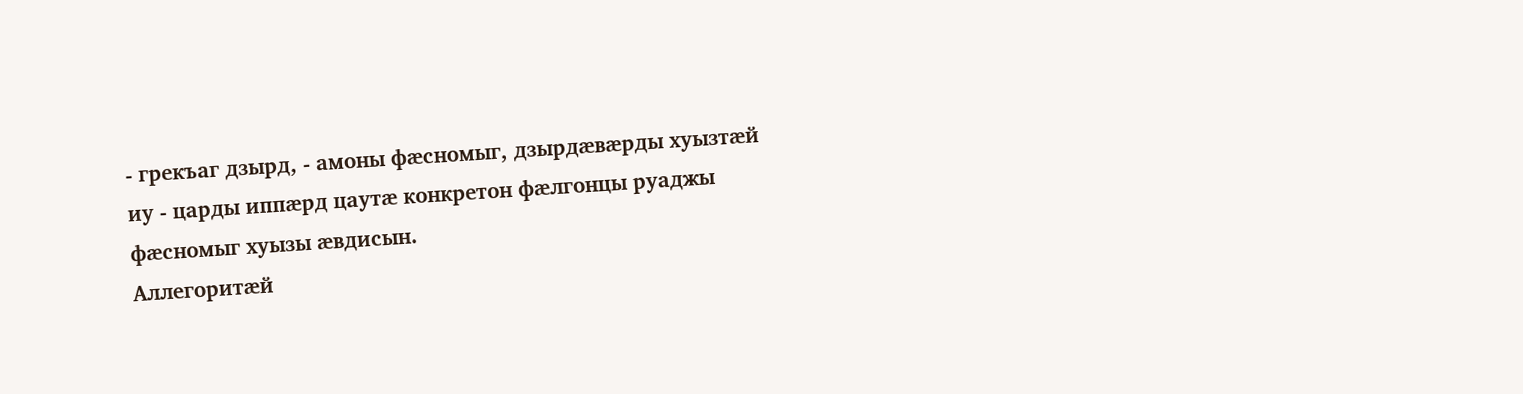- грекъаг дзырд, - амоны фæсномыг, дзырдæвæрды хуызтæй иу - царды иппæрд цаутæ конкретон фæлгонцы руаджы фæсномыг хуызы æвдисын.
Аллегоритæй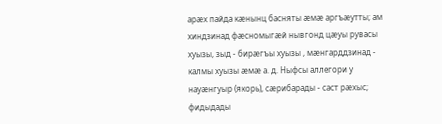арæх пайда кæнынц басняты æмæ аргъæутты; ам хиндзинад фæсномыгæй нывгонд цæуы рувасы хуызы, зыд - бирæгъы хуызы , мæнгарддзинад - калмы хуызы æмæ а. д. Ныфсы аллегори у науæнгуыр (якорь), сæрибарады - саст рæхыс; фидыдады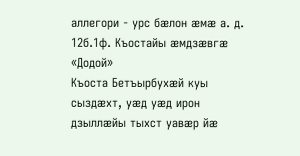аллегори - урс бæлон æмæ а. д.
12б.1ф. Къостайы æмдзæвгæ «Додой»
Къоста Бетъырбухæй куы сыздæхт, уæд уæд ирон дзыллæйы тыхст уавæр йæ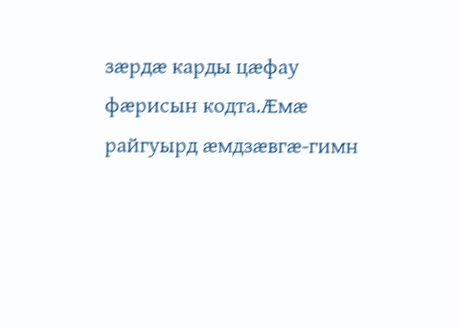зæрдæ карды цæфау фæрисын кодта.Æмæ райгуырд æмдзæвгæ-гимн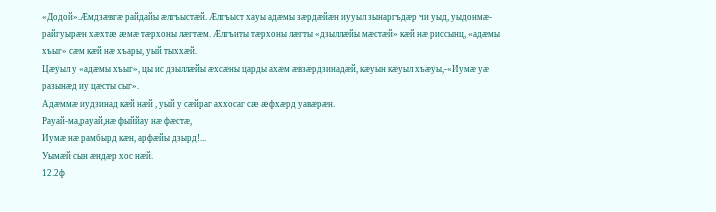«Додой».Æмдзæвгæ райдайы æлгъыстæй. Æлгъыст хауы адæмы зæрдæйæн иууыл зынаргъдæр чи уыд, уыдонмæ-райгуырæн хæхтæ æмæ тæрхоны лæгтæм. Æлгъиты тæрхоны лæгты «дзыллæйы мæстæй» кæй нæ риссынц, «адæмы хъыг» сæм кæй нæ хъары, уый тыххæй.
Цæуыл у «адæмы хъыг», цы ис дзыллæйы æхсæны царды ахæм æвзæрдзинадæй, кæуын кæуыл хъæуы,-«Иумæ уæ разынæд иу цæсты сыг».
Адæммæ иудзинад кæй нæй , уый у сæйраг аххосаг сæ æфхæрд уавæрæн.
Рауай-ма,рауай,нæ фыййау нæ фæстæ,
Иумæ нæ рамбырд кæн, арфæйы дзырд!...
Уымæй сын æндæр хос нæй.
12.2ф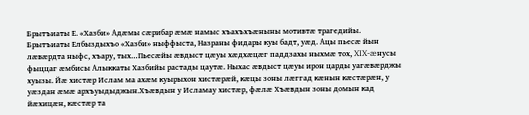Брытъиаты Е. «Хазби» Адæмы сæрибар æмæ намыс хъахъхъæныны мотивтæ трагедийы.
Брытъиаты Елбыздыхъо «Хазби» ныффыста, Назраны фидары куы бадт, уæд. Ацы пьесæ йын лæвæрдта ныфс, хъару, тых…Пьесæйы æвдыст цæуы хæдхæцæг паддзахы ныхмæ тох, XIX-æнусы фыццаг æмбисы Алыккаты Хазбийы растады цаутæ. Ныхас æвдыст цæуы ирон царды уагæвæрджы хуызы. Йæ хистæр Ислам ма ахæм куырыхон хистæрæй, кæцы зоны лæггад кæнын кæстæрæн, у уæздан æмæ архъуыдыджын.Хъæвдын у Исламау хистæр, фæлæ Хъæвдын зоны домын кад йæхицæн, кæстæр та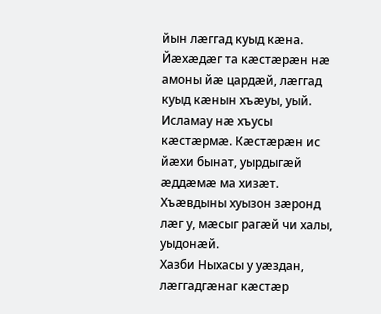йын лæггад куыд кæна. Йæхæдæг та кæстæрæн нæ амоны йæ цардæй, лæггад куыд кæнын хъæуы, уый. Исламау нæ хъусы кæстæрмæ. Кæстæрæн ис йæхи бынат, уырдыгæй æддæмæ ма хизæт. Хъæвдыны хуызон зæронд лæг у, мæсыг рагæй чи халы, уыдонæй.
Хазби Ныхасы у уæздан, лæггадгæнаг кæстæр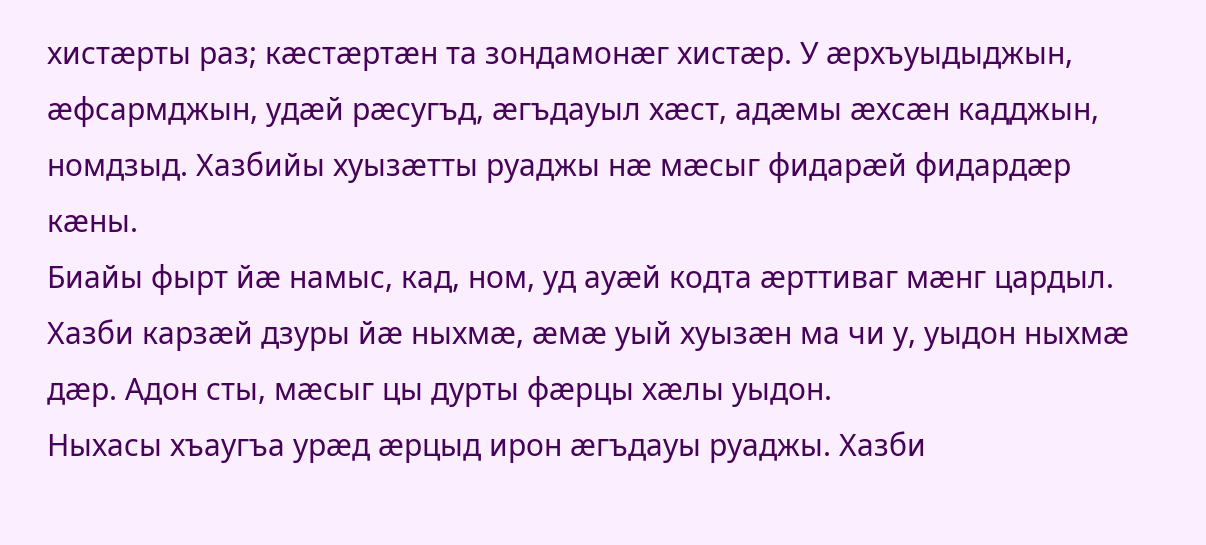хистæрты раз; кæстæртæн та зондамонæг хистæр. У æрхъуыдыджын, æфсармджын, удæй рæсугъд, æгъдауыл хæст, адæмы æхсæн кадджын, номдзыд. Хазбийы хуызæтты руаджы нæ мæсыг фидарæй фидардæр кæны.
Биайы фырт йæ намыс, кад, ном, уд ауæй кодта æрттиваг мæнг цардыл. Хазби карзæй дзуры йæ ныхмæ, æмæ уый хуызæн ма чи у, уыдон ныхмæ дæр. Адон сты, мæсыг цы дурты фæрцы хæлы уыдон.
Ныхасы хъаугъа урæд æрцыд ирон æгъдауы руаджы. Хазби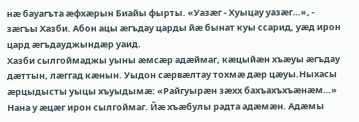нæ бауагъта æфхæрын Биайы фырты. «Уазæг - Хуыцау уазæг…», - зæгъы Хазби. Абон ацы æгъдау царды йæ бынат куы ссарид, уæд ирон цард æгъдауджындæр уаид.
Хазби сылгоймаджы уыны æмсæр адæймаг, кæцыйæн хъæуы æгъдау дæттын, лæггад кæнын. Уыдон сæрвæлтау тохмæ дæр цæуы.Ныхасы æрцыдысты уыцы хъуыдымæ: «Райгуырæн зæхх бахъахъхъæнæм…»
Нана у æцæг ирон сылгоймаг. Йæ хъæбулы радта адæмæн. Адæмы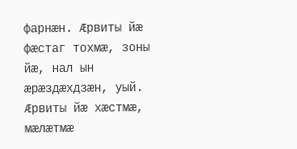фарнæн. Æрвиты йæ фæстаг тохмæ, зоны йæ, нал ын æрæздæхдзæн, уый. Æрвиты йæ хæстмæ, мæлæтмæ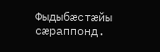Фыдыбæстæйы сæраппонд.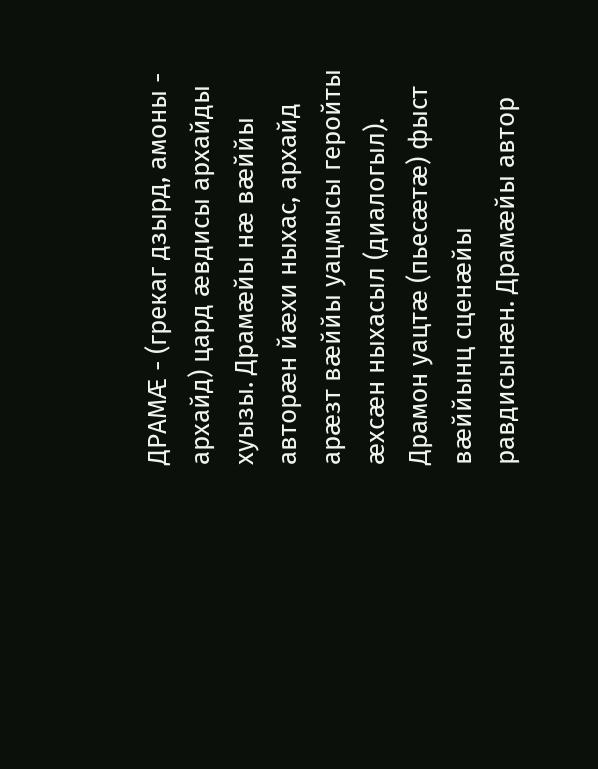ДРАМÆ - (грекаг дзырд, амоны - архайд) цард æвдисы архайды хуызы. Драмæйы нæ вæййы авторæн йæхи ныхас, архайд арæзт вæййы уацмысы геройты æхсæн ныхасыл (диалогыл). Драмон уацтæ (пьесæтæ) фыст вæййынц сценæйы равдисынæн. Драмæйы автор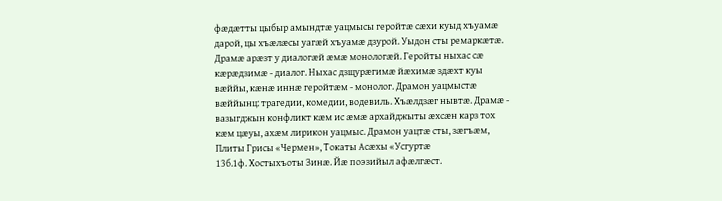фæдæтты цыбыр амындтæ уацмысы геройтæ сæхи куыд хъуамæ дарой, цы хъæлæсы уагæй хъуамæ дзурой. Уыдон сты ремаркæтæ. Драмæ арæзт у диалогæй æмæ монологæй. Геройты ныхас сæ кæрæдзимæ - диалог. Ныхас дзщурæгимæ йæхимæ здæхт куы вæййы, кæнæ иннæ геройтæм - монолог. Драмон уацмыстæ вæййынц: трагедии, комедии, водевиль. Хъæлдзæг нывтæ. Драмæ - вазыгджын конфликт кæм ис æмæ архайджыты æхсæн карз тох кæм цæуы, ахæм лирикон уацмыс. Драмон уацтæ сты, зæгъæм, Плиты Грисы «Чермен», Токаты Асæхы «Усгуртæ
13б.1ф. Хостыхъоты Зинæ. Йæ поэзийыл афæлгæст.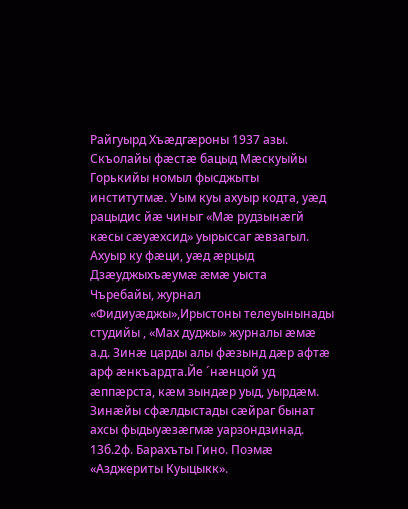Райгуырд Хъæдгæроны 1937 азы. Скъолайы фæстæ бацыд Мæскуыйы Горькийы номыл фысджыты институтмæ. Уым куы ахуыр кодта, уæд рацыдис йæ чиныг «Мæ рудзынæгй кæсы сæуæхсид» уырыссаг æвзагыл. Ахуыр ку фæци, уæд æрцыд Дзæуджыхъæумæ æмæ уыста Чъребайы, журнал «Фидиуæджы»,Ирыстоны телеуынынады студийы , «Мах дуджы» журналы æмæ а.д. Зинæ царды алы фæзынд дæр афтæ арф æнкъардта.Йе ´нæнцой уд æппæрста, кæм зындæр уыд, уырдæм.
Зинæйы сфæлдыстады сæйраг бынат ахсы фыдыуæзæгмæ уарзондзинад.
13б.2ф. Барахъты Гино. Поэмæ «Азджериты Куыцыкк».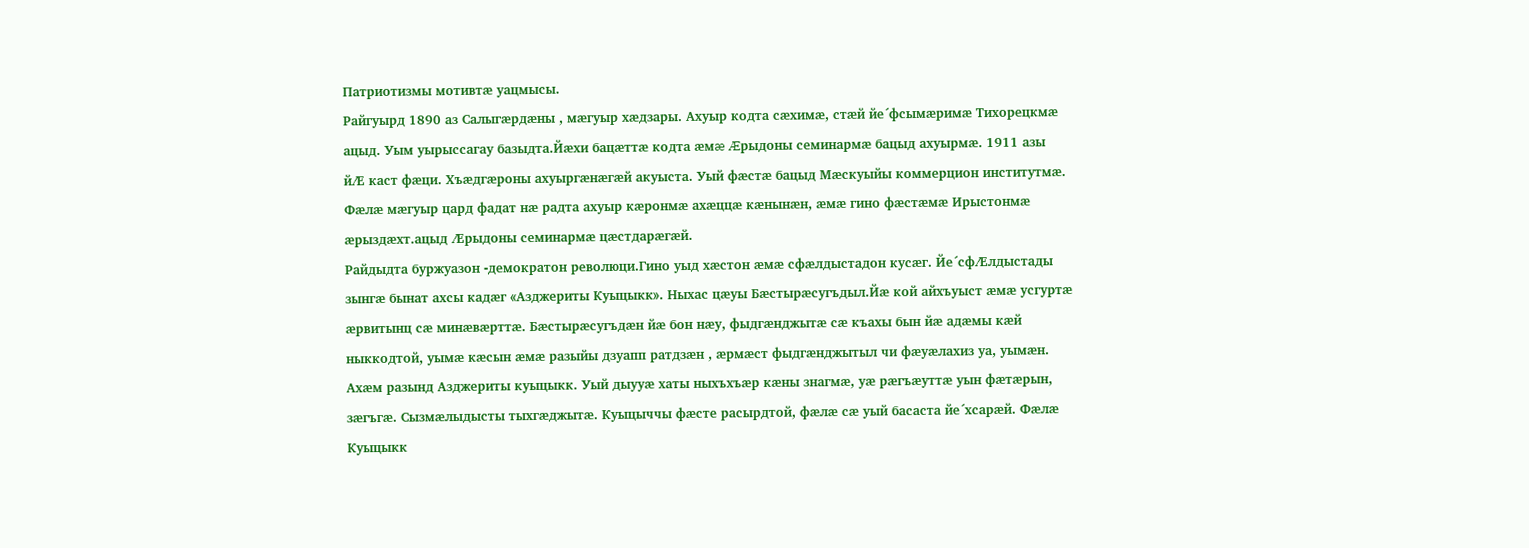Патриотизмы мотивтæ уацмысы.
Райгуырд 1890 аз Салыгæрдæны , мæгуыр хæдзары. Ахуыр кодта сæхимæ, стæй йе´фсымæримæ Тихорецкмæ ацыд. Уым уырыссагау базыдта.Йæхи бацæттæ кодта æмæ Æрыдоны семинармæ бацыд ахуырмæ. 1911 азы йÆ каст фæци. Хъæдгæроны ахуыргæнæгæй акуыста. Уый фæстæ бацыд Мæскуыйы коммерцион институтмæ. Фæлæ мæгуыр цард фадат нæ радта ахуыр кæронмæ ахæццæ кæнынæн, æмæ гино фæстæмæ Ирыстонмæ æрыздæхт.ацыд Æрыдоны семинармæ цæстдарæгæй.
Райдыдта буржуазон -демократон революци.Гино уыд хæстон æмæ сфæлдыстадон кусæг. Йе´сфÆлдыстады зынгæ бынат ахсы кадæг «Азджериты Куыцыкк». Ныхас цæуы Бæстырæсугъдыл.Йæ кой айхъуыст æмæ усгуртæ æрвитынц сæ минæвæрттæ. Бæстырæсугъдæн йæ бон нæу, фыдгæнджытæ сæ къахы бын йæ адæмы кæй ныккодтой, уымæ кæсын æмæ разыйы дзуапп ратдзæн , æрмæст фыдгæнджытыл чи фæуæлахиз уа, уымæн. Ахæм разынд Азджериты куыцыкк. Уый дыууæ хаты ныхъхъæр кæны знагмæ, уæ рæгъæуттæ уын фæтæрын, зæгъгæ. Сызмæлыдысты тыхгæджытæ. Куыцыччы фæсте расырдтой, фæлæ сæ уый басаста йе´хсарæй. Фæлæ Куыцыкк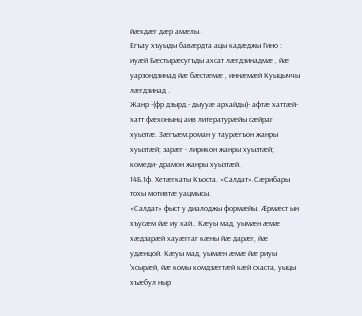йæхдæг дæр амæлы.
Егъау хъуыды бавæрдта ацы кадæджы Гино : иуæй Бæстырæсугъды ахсат лæгдзинадмæ , йæ уарзондзинад йæ бæстæмæ , иннæмæй Куыцыччы лæгдзинад .
Жанр -(фр дзырд.- дыууæ архайды)- афтæ хаттæй-хатт фæхонынц аив литературæйы сæйраг хуызтæ. Зæгъæм:роман у таурæгъон жанры хуызтæй; зарæг - лирикон жанры хуызтæй; комеди- драмон жанры хуызтæй.
14Б.1ф. Хетæгкаты Къоста. «Салдат».Сæрибары тохы мотивтæ уацмысы.
«Салдат» фыст у диалоджы формæйы. Æрмæст ын хъусæм йæ иу хай.. Кæуы мад, уымæн æмæ хæдзарæй хауæггаг кæны йæ дарæг, йæ удæнцой. Кæуы мад, уымæн æмæ йæ риуы 'хсырæй, йæ комы комдзæгтæй кæй схаста, уыцы хъæбул ныр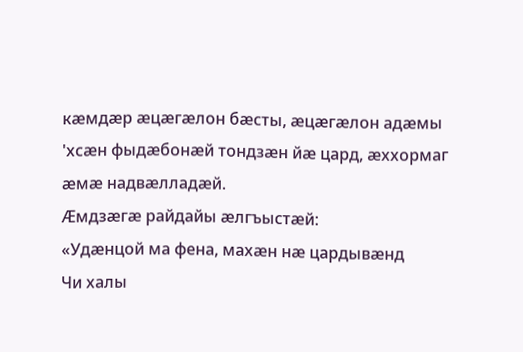кæмдæр æцæгæлон бæсты, æцæгæлон адæмы 'хсæн фыдæбонæй тондзæн йæ цард, æххормаг æмæ надвæлладæй.
Æмдзæгæ райдайы æлгъыстæй:
«Удæнцой ма фена, махæн нæ цардывæнд
Чи халы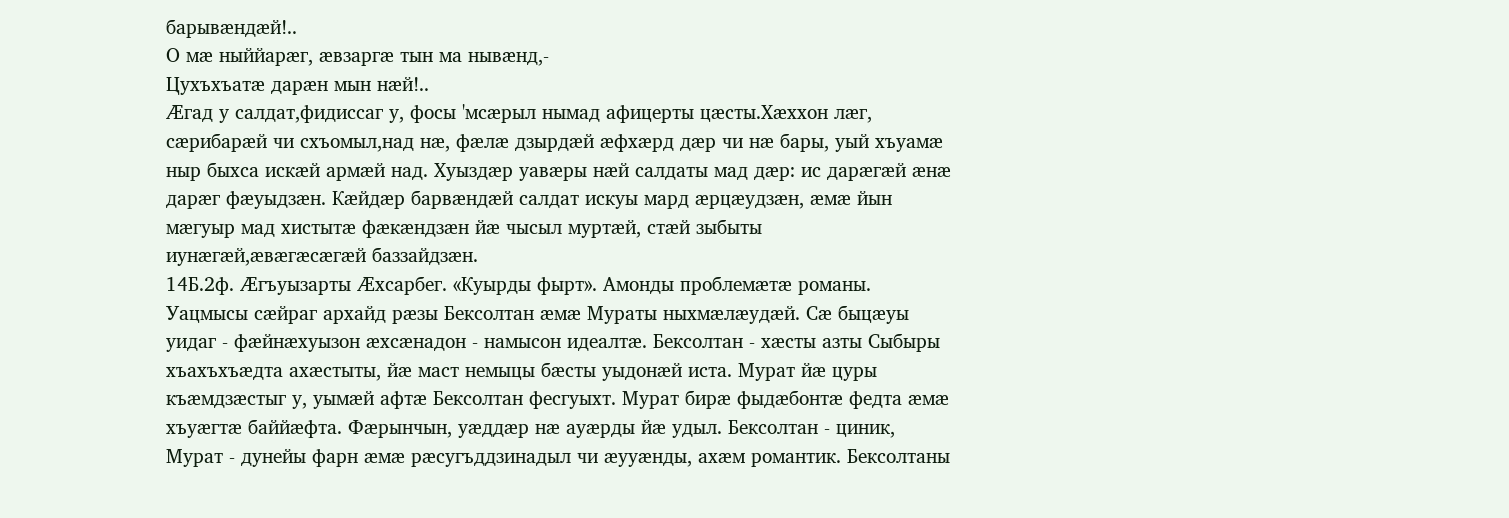барывæндæй!..
О мæ ныййарæг, æвзаргæ тын ма нывæнд,-
Цухъхъатæ дарæн мын нæй!..
Æгад у салдат,фидиссаг у, фосы 'мсæрыл нымад афицерты цæсты.Хæххон лæг, сæрибарæй чи схъомыл,над нæ, фæлæ дзырдæй æфхæрд дæр чи нæ бары, уый хъуамæ ныр быхса искæй армæй над. Хуыздæр уавæры нæй салдаты мад дæр: ис дарæгæй æнæ дарæг фæуыдзæн. Кæйдæр барвæндæй салдат искуы мард æрцæудзæн, æмæ йын мæгуыр мад хистытæ фæкæндзæн йæ чысыл муртæй, стæй зыбыты иунæгæй,æвæгæсæгæй баззайдзæн.
14Б.2ф. Æгъуызарты Æхсарбег. «Куырды фырт». Амонды проблемæтæ романы.
Уацмысы сæйраг архайд рæзы Бексолтан æмæ Мураты ныхмæлæудæй. Сæ быцæуы уидаг - фæйнæхуызон æхсæнадон - намысон идеалтæ. Бексолтан - хæсты азты Сыбыры хъахъхъæдта ахæстыты, йæ маст немыцы бæсты уыдонæй иста. Мурат йæ цуры къæмдзæстыг у, уымæй афтæ Бексолтан фесгуыхт. Мурат бирæ фыдæбонтæ федта æмæ хъуæгтæ баййæфта. Фæрынчын, уæддæр нæ ауæрды йæ удыл. Бексолтан - циник, Мурат - дунейы фарн æмæ рæсугъддзинадыл чи æууæнды, ахæм романтик. Бексолтаны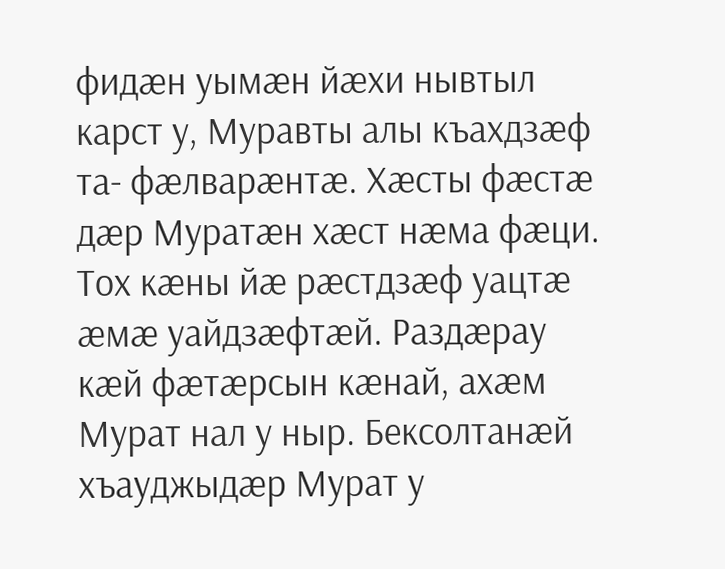фидæн уымæн йæхи нывтыл карст у, Муравты алы къахдзæф та- фæлварæнтæ. Хæсты фæстæ дæр Муратæн хæст нæма фæци. Тох кæны йæ рæстдзæф уацтæ æмæ уайдзæфтæй. Раздæрау кæй фæтæрсын кæнай, ахæм Мурат нал у ныр. Бексолтанæй хъауджыдæр Мурат у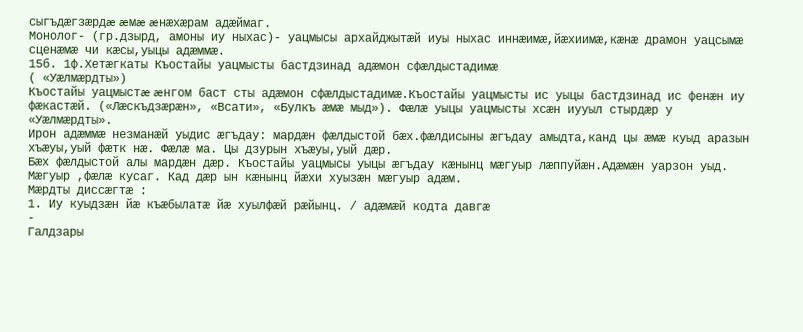сыгъдæгзæрдæ æмæ æнæхæрам адæймаг.
Монолог- (гр.дзырд, амоны иу ныхас)- уацмысы архайджытæй иуы ныхас иннæимæ,йæхиимæ,кæнæ драмон уацсымæ сценæмæ чи кæсы,уыцы адæммæ.
15б. 1ф.Хетæгкаты Къостайы уацмысты бастдзинад адæмон сфæлдыстадимæ
( «Уæлмæрдты»)
Къостайы уацмыстæ æнгом баст сты адæмон сфæлдыстадимæ.Къостайы уацмысты ис уыцы бастдзинад ис фенæн иу фæкастæй. («Лæскъдзæрæн», «Всати», «Булкъ æмæ мыд»). Фæлæ уыцы уацмысты хсæн иууыл стырдæр у «Уæлмæрдты».
Ирон адæммæ незманæй уыдис æгъдау: мардæн фæлдыстой бæх.фæлдисыны æгъдау амыдта,канд цы æмæ куыд аразын хъæуы,уый фæтк нæ. Фæлæ ма. Цы дзурын хъæуы,уый дæр.
Бæх фæлдыстой алы мардæн дæр. Къостайы уацмысы уыцы æгъдау кæнынц мæгуыр лæппуйæн.Адæмæн уарзон уыд. Мæгуыр ,фæлæ кусаг. Кад дæр ын кæнынц йæхи хуызæн мæгуыр адæм.
Мæрдты диссæгтæ :
1. Иу куыдзæн йæ къæбылатæ йæ хуылфæй рæйынц. / адæмæй кодта давгæ
-
Галдзары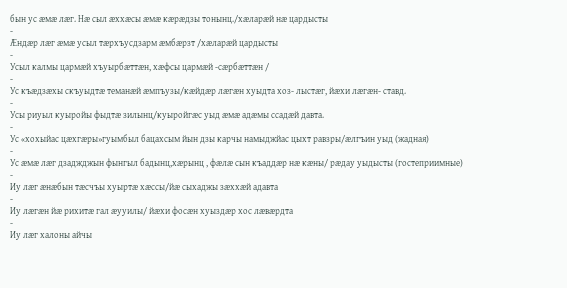бын ус æмæ лæг. Нæ сыл æххæсы æмæ кæрæдзы тонынц./хæларæй нæ цардысты
-
Æндæр лæг æмæ усыл тæрхъусдзарм æмбæрзт /хæларæй цардысты
-
Усыл калмы цармæй хъуырбæттæн, хæфсы цармæй -сæрбæттæн /
-
Ус къæдзæхы скъуыдтæ теманæй æмпъузы/кæйдæр лæгæн хуыдта хоз- лыстæг, йæхи лæгæн- ставд.
-
Усы риуыл куыройы фыдтæ зилынц/куыройгæс уыд æмæ адæмы ссадæй давта.
-
Ус «хохыйас цæхгæры»гуымбыл бацахсым йын дзы карчы намыджйас цыхт равзры/æлгъин уыд (жадная)
-
Ус æмæ лæг дзаджджын фынгыл бадынц,хæрынц , фæлæ сын къаддæр нæ кæны/ рæдау уыдысты (гостеприимные)
-
Иу лæг æнæбын тæсчъы хуыртæ хæссы/йæ сыхаджы зæххæй адавта
-
Иу лæгæн йæ рихитæ гал æууилы/ йæхи фосæн хуыздæр хос лæвæрдта
-
Иу лæг халоны айчы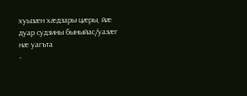хуызæн хæдзары цæры, йæ дуар судзины быныйас/уазæг нæ уагъта
-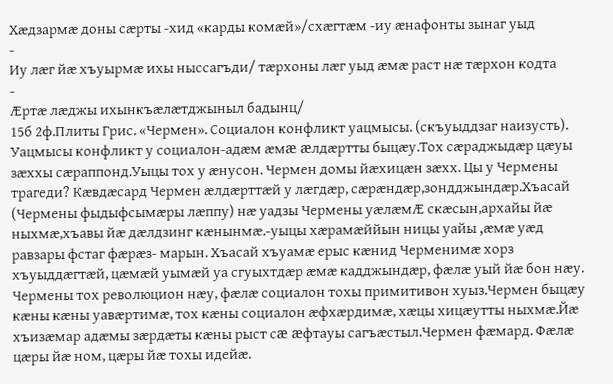Хæдзармæ доны сæрты -хид «карды комæй»/схæгтæм -иу æнафонты зынаг уыд
-
Иу лæг йæ хъуырмæ ихы ныссагъди/ тæрхоны лæг уыд æмæ раст нæ тæрхон кодта
-
Æртæ лæджы ихынкъæлæтджыныл бадынц/
15б 2ф.Плиты Грис. «Чермен». Социалон конфликт уацмысы. (скъуыддзаг наизусть).
Уацмысы конфликт у социалон-адæм æмæ æлдæртты быцæу.Тох сæраджыдæр цæуы зæххы сæраппонд.Уыцы тох у æнусон. Чермен домы йæхицæн зæхх. Цы у Чермены трагеди? Кæвдæсард Чермен æлдæрттæй у лæгдæр, сæрæндæр,зондджындæр.Хъасай (Чермены фыдыфсымæры лæппу) нæ уадзы Чермены уæлæмÆ скæсын,архайы йæ ныхмæ,хъавы йæ дæлдзинг кæнынмæ.-уыцы хæрамæййын ницы уайы ,æмæ уæд равзары фстаг фæрæз- марын. Хъасай хъуамæ ерыс кæнид Черменимæ хорз хъуыддæгтæй, цæмæй уымæй уа сгуыхтдæр æмæ кадджындæр, фæлæ уый йæ бон нæу.
Чермены тох революцион нæу, фæлæ социалон тохы примитивон хуыз.Чермен быцæу кæны кæны уавæртимæ, тох кæны социалон æфхæрдимæ, хæцы хицæутты ныхмæ.Йæ хъизæмар адæмы зæрдæты кæны рыст сæ æфтауы сагъæстыл.Чермен фæмард. Фæлæ цæры йæ ном, цæры йæ тохы идейæ.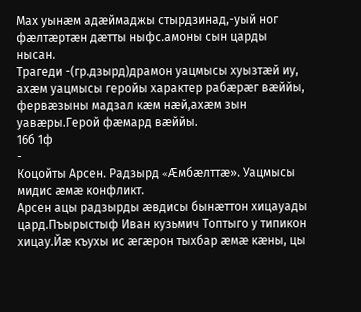Мах уынæм адæймаджы стырдзинад,-уый ног фæлтæртæн дæтты ныфс.амоны сын царды нысан.
Трагеди -(гр.дзырд)драмон уацмысы хуызтæй иу, ахæм уацмысы геройы характер рабæрæг вæййы, фервæзыны мадзал кæм нæй,ахæм зын уавæры.Герой фæмард вæййы.
16б 1ф
-
Коцойты Арсен. Радзырд «Æмбæлттæ». Уацмысы мидис æмæ конфликт.
Арсен ацы радзырды æвдисы бынæттон хицауады цард.Пъырыстыф Иван кузьмич Топтыго у типикон хицау.Йæ къухы ис æгæрон тыхбар æмæ кæны, цы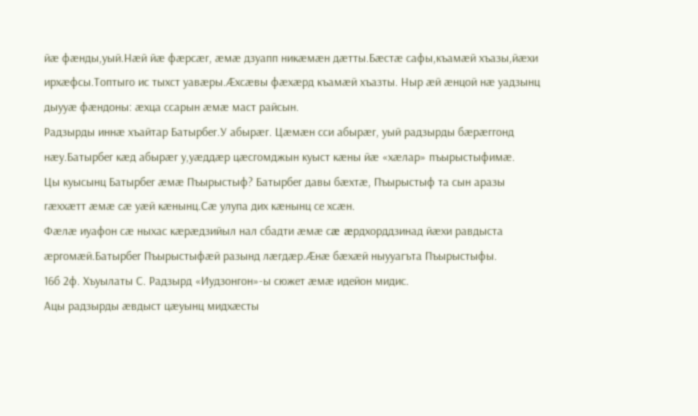йæ фæнды,уый.Нæй йæ фæрсæг, æмæ дзуапп никæмæн дæтты.Бæстæ сафы,къамæй хъазы,йæхи ирхæфсы.Топтыго ис тыхст уавæры.Æхсæвы фæхæрд къамæй хъазты. Ныр æй æнцой нæ уадзынц дыууæ фæндоны: æхца ссарын æмæ маст райсын.
Радзырды иннæ хъайтар Батырбег.У абырæг. Цæмæн сси абырæг, уый радзырды бæрæггонд нæу.Батырбег кæд абырæг у,уæддæр цæсгомджын куыст кæны йæ «хæлар» пъырыстыфимæ.
Цы куысынц Батырбег æмæ Пъырыстыф? Батырбег давы бæхтæ, Пъырыстыф та сын аразы гæххæтт æмæ сæ уæй кæнынц.Сæ улупа дих кæнынц се хсæн.
Фæлæ иуафон сæ ныхас кæрæдзийыл нал сбадти æмæ сæ æрдхорддзинад йæхи равдыста æргомæй.Батырбег Пъырыстыфæй разынд лæгдæр.Æнæ бæхæй ныууагъта Пъырыстыфы.
16б 2ф. Хъуылаты С. Радзырд «Иудзонгон»-ы сюжет æмæ идейон мидис.
Ацы радзырды æвдыст цæуынц мидхæсты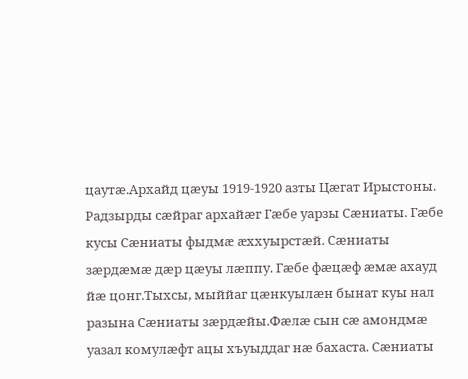цаутæ.Архайд цæуы 1919-1920 азты Цæгат Ирыстоны.
Радзырды сæйраг архайæг Гæбе уарзы Сæниаты. Гæбе кусы Сæниаты фыдмæ æххуырстæй. Сæниаты зæрдæмæ дæр цæуы лæппу. Гæбе фæцæф æмæ ахауд йæ цонг.Тыхсы, мыййаг цæнкуылæн бынат куы нал разына Сæниаты зæрдæйы.Фæлæ сын сæ амондмæ уазал комулæфт ацы хъуыддаг нæ бахаста. Сæниаты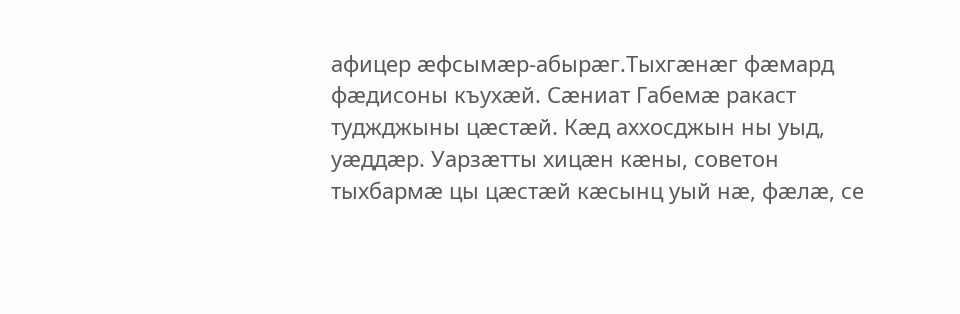афицер æфсымæр-абырæг.Тыхгæнæг фæмард фæдисоны къухæй. Сæниат Габемæ ракаст туджджыны цæстæй. Кæд аххосджын ны уыд, уæддæр. Уарзæтты хицæн кæны, советон тыхбармæ цы цæстæй кæсынц уый нæ, фæлæ, се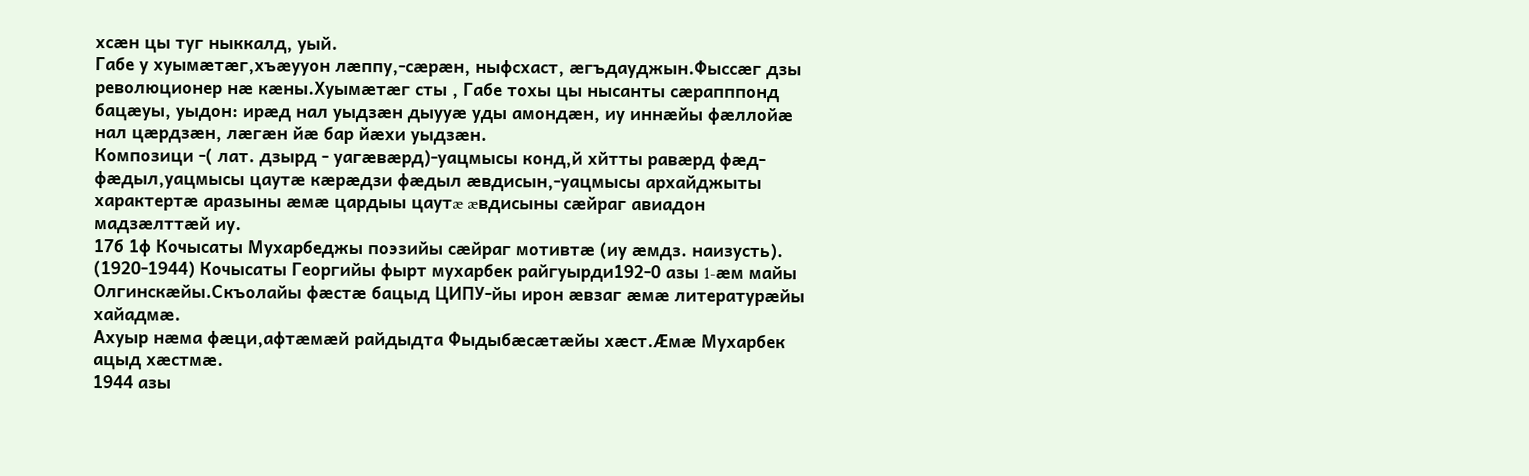хсæн цы туг ныккалд, уый.
Габе у хуымæтæг,хъæууон лæппу,-сæрæн, ныфсхаст, æгъдауджын.Фыссæг дзы революционер нæ кæны.Хуымæтæг сты , Габе тохы цы нысанты сæрапппонд бацæуы, уыдон: ирæд нал уыдзæн дыууæ уды амондæн, иу иннæйы фæллойæ нал цæрдзæн, лæгæн йæ бар йæхи уыдзæн.
Композици -( лат. дзырд - уагæвæрд)-уацмысы конд,й хйтты равæрд фæд-фæдыл,уацмысы цаутæ кæрæдзи фæдыл æвдисын,-уацмысы архайджыты характертæ аразыны æмæ цардыы цаутæ æвдисыны сæйраг авиадон мадзæлттæй иу.
17б 1ф Кочысаты Мухарбеджы поэзийы сæйраг мотивтæ (иу æмдз. наизусть).
(1920-1944) Кочысаты Георгийы фырт мухарбек райгуырди192-0 азы 1-æм майы Олгинскæйы.Скъолайы фæстæ бацыд ЦИПУ-йы ирон æвзаг æмæ литературæйы хайадмæ.
Ахуыр нæма фæци,афтæмæй райдыдта Фыдыбæсæтæйы хæст.Æмæ Мухарбек ацыд хæстмæ.
1944 азы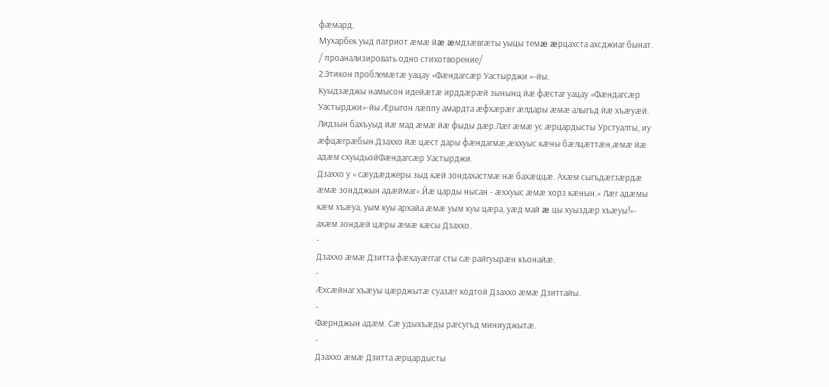фæмард.
Мухарбек уыд патриот æмæ йæ æмдзæвгæты уыцы темæ æрцахста ахсджиаг бынат.
/ проанализировать одно стихотворение/
2.Этикон проблемæтæ уацау «Фæндагсæр Уастырджи »-йы.
Куыдзæджы намысон идейæтæ ирддæрæй зынынц йæ фæстаг уацау «Фæндагсæр Уастырджи»-йы.Æрыгон лæппу амардта æфхæрæг æлдары æмæ алыгъд йæ хъæуæй. Лидзын бахъуыд йæ мад æмæ йæ фыды дæр.Лæг æмæ ус æрцардысты Урстуалты, иу æфцæгрæбын.Дзаххо йæ цæст дары фæндагмæ,æххуыс кæны бæлцæттæн,æмæ йæ адæм схуыдьойФæндагсæр Уастырджи.
Дзаххо у « сæудæджеры зыд кæй зондахастмæ нæ бахæццæ. Ахæм сыгъдæгзæрдæ æмæ зондджын адæймаг».Йæ царды нысан - æххуыс æмæ хорз кæнын.» Лæг адæмы кæм хъæуа, уым куы архайа æмæ уым куы цæра, уæд май æ цы хуыздæр хъæуы!»- ахæм зондæй цæры æмæ кæсы Дзаххо.
-
Дзаххо æмæ Дзитта фæхауæггаг сты сæ райгуырæн къонайæ.
-
Æхсæйнаг хъæуы цæрджытæ суазæг кодтой Дзаххо æмæ Дзиттайы.
-
Фæрнджын адæм. Сæ удыхъæды рæсугъд миниуджытæ.
-
Дзаххо æмæ Дзитта æрцардысты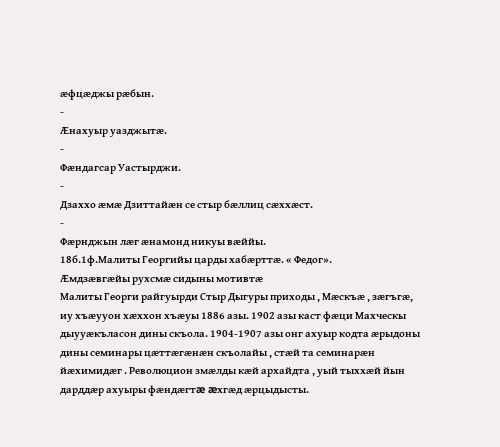æфцæджы рæбын.
-
Æнахуыр уазджытæ.
-
Фæндагсар Уастырджи.
-
Дзаххо æмæ Дзиттайæн се стыр бæллиц сæххæст.
-
Фæрнджын лæг æнамонд никуы вæййы.
18б.1ф.Малиты Георгийы царды хабæрттæ. « Федог».
Æмдзæвгæйы рухсмæ сидыны мотивтæ
Малиты Георги райгуырди Стыр Дыгуры приходы , Мæскъæ , зæгъгæ, иу хъæууон хæххон хъæуы 1886 азы. 1902 азы каст фæци Махческы дыууæкъласон дины скъола. 1904-1907 азы онг ахуыр кодта æрыдоны дины семинары цæттæгæнæн скъолайы , стæй та семинарæн йæхимидæг . Революцион змæлды кæй архайдта , уый тыххæй йын дарддæр ахуыры фæндæгтæ æхгæд æрцыдысты.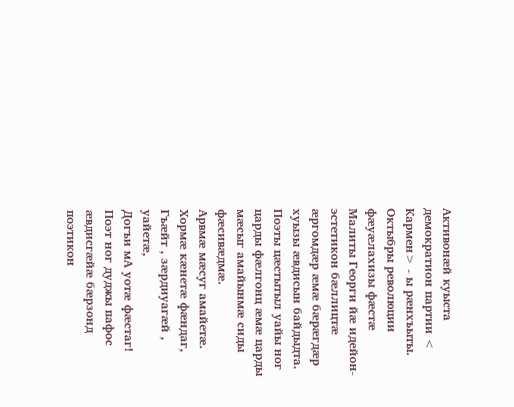Активонæй куыста демократион партии < Кармен> - ы рæнхъыты.
Октыбры революции фæуæлахизы фæстæ Малиты Георги йæ идейон-эстетикон бæллицтæ æргомдæр æмæ бæрæгдæр хуызы æвдисын байдыдта. Поэты цæстытыл уайы ног царды фæлгонц æмæ царды мæсыг амайынмæ сиды фæсивæдмæ.
Арвмæ мæсуг амайетæ.
Хормæ кæнетæ фæндаг,
Гъæйт , зæрдиуагæй , уайетæ,
Догъи мА уотæ фæстаг!
Поэт ног дуджы пафос æвдисгæйæ бæрзонд поэтикон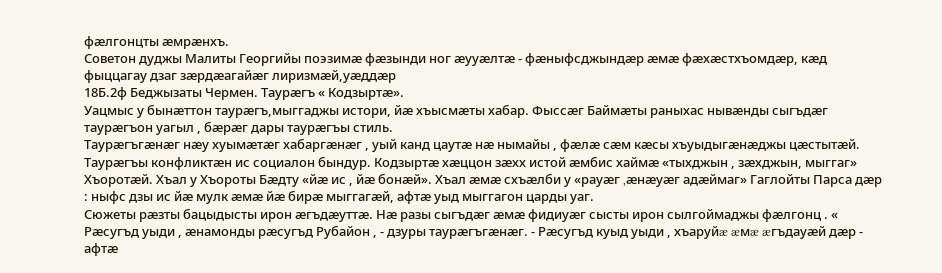фæлгонцты æмрæнхъ.
Советон дуджы Малиты Георгийы поэзимæ фæзынди ног æууæлтæ - фæныфсджындæр æмæ фæхæстхъомдæр, кæд фыццагау дзаг зæрдæагайæг лиризмæй,уæддæр
18Б.2ф Беджызаты Чермен. Таурæгъ « Кодзыртæ».
Уацмыс у бынæттон таурæгъ,мыггаджы истори, йæ хъысмæты хабар. Фыссæг Баймæты раныхас нывæнды сыгъдæг таурæгъон уагыл , бæрæг дары таурæгъы стиль.
Таурæгъгæнæг нæу хуымæтæг хабаргæнæг , уый канд цаутæ нæ нымайы , фæлæ сæм кæсы хъуыдыгæнæджы цæстытæй.
Таурæгъы конфликтæн ис социалон бындур. Кодзыртæ хæццон зæхх истой æмбис хаймæ «тыхджын , зæхджын, мыггаг» Хъоротæй. Хъал у Хъороты Бæдту «йæ ис , йæ бонæй». Хъал æмæ схъæлби у «рауæг ,æнæуæг адæймаг» Гаглойты Парса дæр : ныфс дзы ис йæ мулк æмæ йæ бирæ мыггагæй, афтæ уыд мыггагон царды уаг.
Сюжеты рæзты бацыдысты ирон æгъдæуттæ. Нæ разы сыгъдæг æмæ фидиуæг сысты ирон сылгоймаджы фæлгонц . « Рæсугъд уыди , æнамонды рæсугъд Рубайон , - дзуры таурæгъгæнæг. - Рæсугъд куыд уыди , хъаруйæ æмæ æгъдауæй дæр - афтæ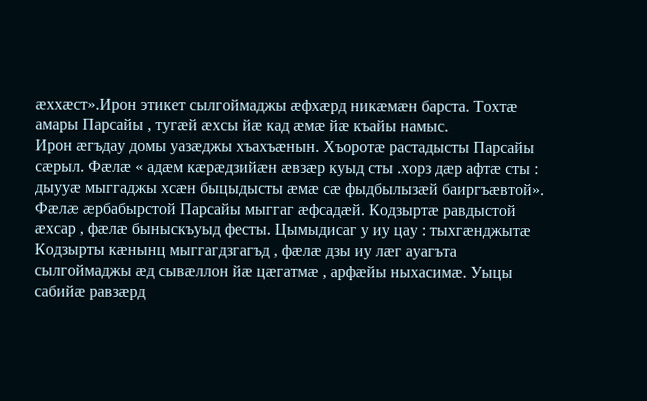æххæст».Ирон этикет сылгоймаджы æфхæрд никæмæн барста. Тохтæ амары Парсайы , тугæй æхсы йæ кад æмæ йæ къайы намыс.
Ирон æгъдау домы уазæджы хъахъæнын. Хъоротæ растадысты Парсайы сæрыл. Фæлæ « адæм кæрæдзийæн æвзæр куыд сты .хорз дæр афтæ сты : дыууæ мыггаджы хсæн быцыдысты æмæ сæ фыдбылызæй баиргъæвтой». Фæлæ æрбабырстой Парсайы мыггаг æфсадæй. Кодзыртæ равдыстой æхсар , фæлæ быныскъуыд фесты. Цымыдисаг у иу цау : тыхгæнджытæ Кодзырты кæнынц мыггагдзгагъд , фæлæ дзы иу лæг ауагъта сылгоймаджы æд сывæллон йæ цæгатмæ , арфæйы ныхасимæ. Уыцы сабийæ равзæрд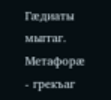Гæдиаты мыггаг.
Метафорæ
- грекъаг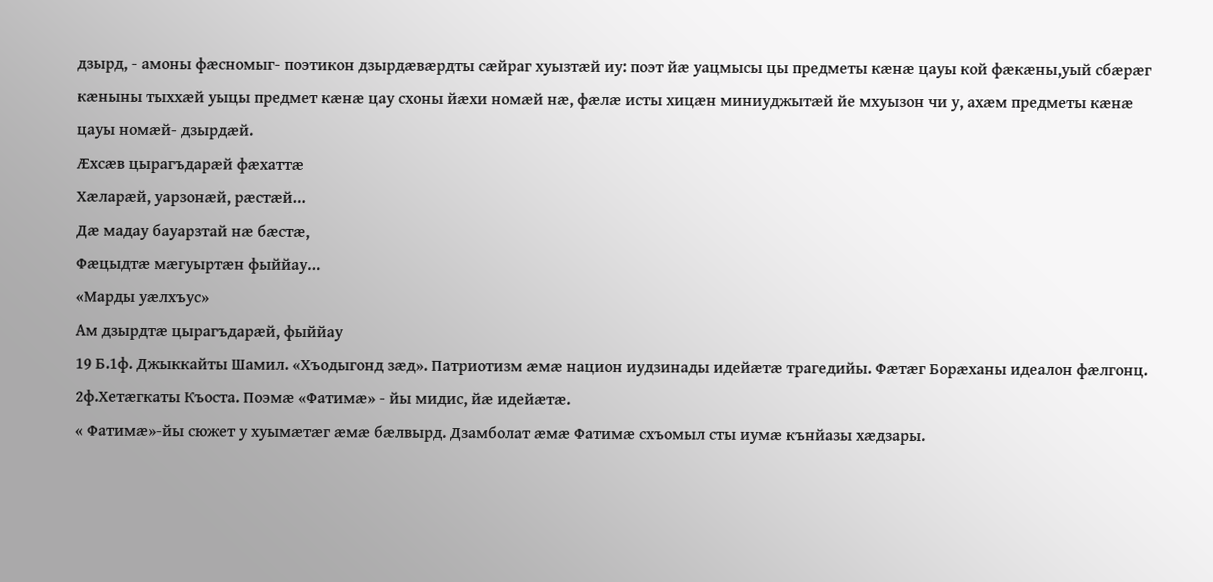дзырд, - амоны фæсномыг- поэтикон дзырдæвæрдты сæйраг хуызтæй иу: поэт йæ уацмысы цы предметы кæнæ цауы кой фæкæны,уый сбæрæг кæныны тыххæй уыцы предмет кæнæ цау схоны йæхи номæй нæ, фæлæ исты хицæн миниуджытæй йе мхуызон чи у, ахæм предметы кæнæ цауы номæй- дзырдæй.
Æхсæв цырагъдарæй фæхаттæ
Хæларæй, уарзонæй, рæстæй…
Дæ мадау бауарзтай нæ бæстæ,
Фæцыдтæ мæгуыртæн фыййау…
«Марды уæлхъус»
Ам дзырдтæ цырагъдарæй, фыййау
19 Б.1ф. Джыккайты Шамил. «Хъодыгонд зæд». Патриотизм æмæ национ иудзинады идейæтæ трагедийы. Фæтæг Борæханы идеалон фæлгонц.
2ф.Хетæгкаты Къоста. Поэмæ «Фатимæ» - йы мидис, йæ идейæтæ.
« Фатимæ»-йы сюжет у хуымæтæг æмæ бæлвырд. Дзамболат æмæ Фатимæ схъомыл сты иумæ кънйазы хæдзары.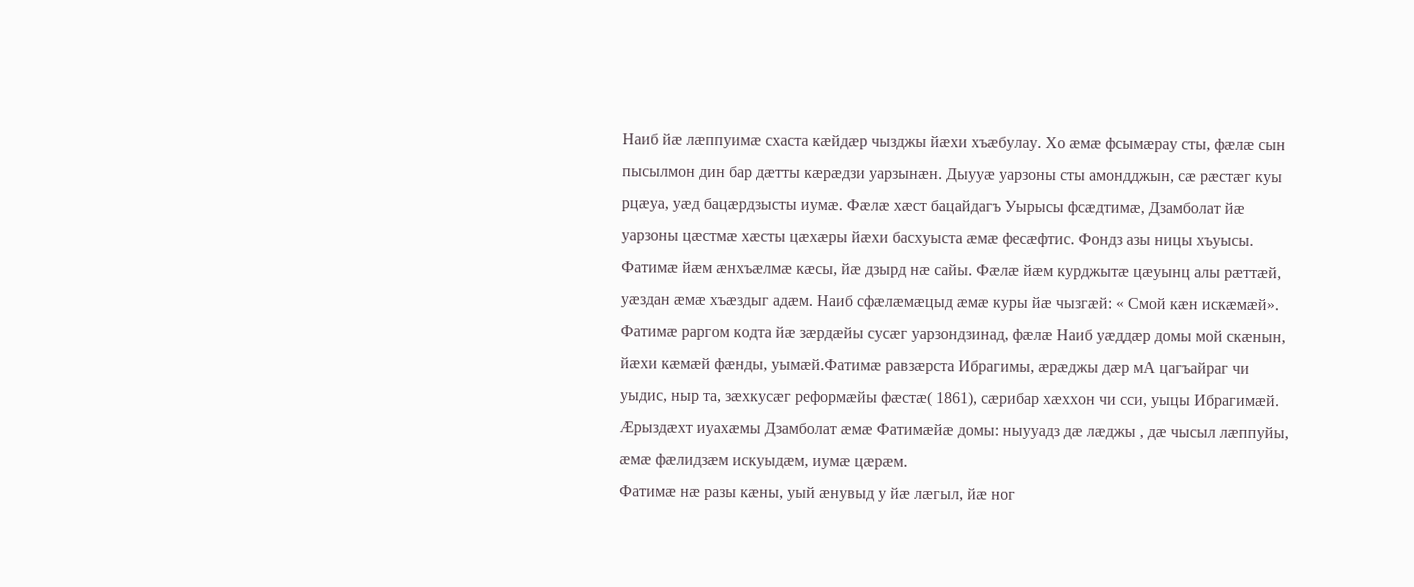Наиб йæ лæппуимæ схаста кæйдæр чызджы йæхи хъæбулау. Хо æмæ фсымæрау сты, фæлæ сын пысылмон дин бар дæтты кæрæдзи уарзынæн. Дыууæ уарзоны сты амондджын, сæ рæстæг куы рцæуа, уæд бацæрдзысты иумæ. Фæлæ хæст бацайдагъ Уырысы фсæдтимæ, Дзамболат йæ уарзоны цæстмæ хæсты цæхæры йæхи басхуыста æмæ фесæфтис. Фондз азы ницы хъуысы. Фатимæ йæм æнхъæлмæ кæсы, йæ дзырд нæ сайы. Фæлæ йæм курджытæ цæуынц алы рæттæй, уæздан æмæ хъæздыг адæм. Наиб сфæлæмæцыд æмæ куры йæ чызгæй: « Смой кæн искæмæй». Фатимæ раргом кодта йæ зæрдæйы сусæг уарзондзинад, фæлæ Наиб уæддæр домы мой скæнын, йæхи кæмæй фæнды, уымæй.Фатимæ равзæрста Ибрагимы, æрæджы дæр мА цагъайраг чи уыдис, ныр та, зæхкусæг реформæйы фæстæ( 1861), сæрибар хæххон чи сси, уыцы Ибрагимæй.
Æрыздæхт иуахæмы Дзамболат æмæ Фатимæйæ домы: ныууадз дæ лæджы , дæ чысыл лæппуйы, æмæ фæлидзæм искуыдæм, иумæ цæрæм.
Фатимæ нæ разы кæны, уый æнувыд у йæ лæгыл, йæ ног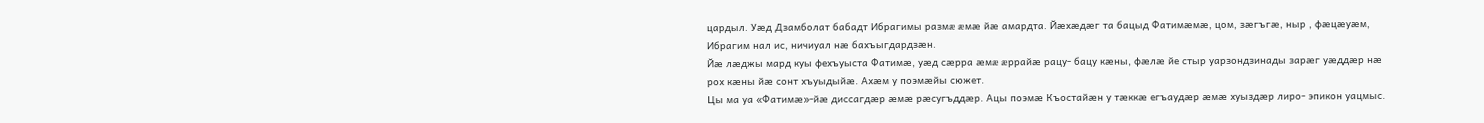цардыл. Уæд Дзамболат бабадт Ибрагимы размæ æмæ йæ амардта. Йæхæдæг та бацыд Фатимæмæ, цом, зæгъгæ, ныр , фæцæуæм, Ибрагим нал ис, ничиуал нæ бахъыгдардзæн.
Йæ лæджы мард куы фехъуыста Фатимæ, уæд сæрра æмæ æррайæ рацу- бацу кæны, фæлæ йе стыр уарзондзинады зарæг уæддæр нæ рох кæны йæ сонт хъуыдыйæ. Ахæм у поэмæйы сюжет.
Цы ма уа «Фатимæ»-йæ диссагдæр æмæ рæсугъддæр. Ацы поэмæ Къостайæн у тæккæ егъаудæр æмæ хуыздæр лиро- эпикон уацмыс.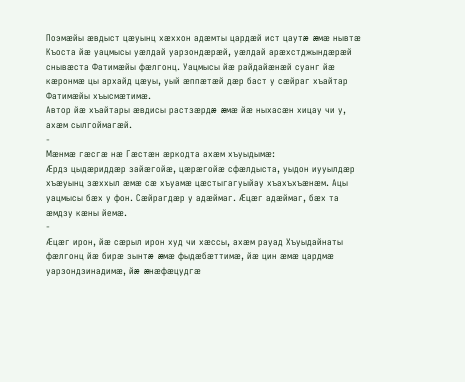Поэмæйы æвдыст цæуынц хæххон адæмты цардæй ист цаутæ æмæ нывтæ
Къоста йæ уацмысы уæлдай уарзондæрæй, уæлдай арæхстджындæрæй снывæста Фатимæйы фæлгонц. Уацмысы йæ райдайæнæй суанг йæ кæронмæ цы архайд цæуы, уый æппæтæй дæр баст у сæйраг хъайтар Фатимæйы хъысмæтимæ.
Автор йæ хъайтары æвдисы растзæрдæ æмæ йæ ныхасæн хицау чи у, ахæм сылгоймагæй.
-
Мæнмæ гæсгæ нæ Гæстæн æркодта ахæм хъуыдымæ:
Æрдз цыдæриддæр зайæгойæ, цæрæгойæ сфæлдыста, уыдон иууылдæр хъæуынц зæххыл æмæ сæ хъуамæ цæстыгагуыйау хъахъхъæнæм. Ацы уацмысы бæх у фон. Сæйрагдæр у адæймаг. Æцæг адæймаг, бæх та æмдзу кæны йемæ.
-
Æцæг ирон, йæ сæрыл ирон худ чи хæссы, ахæм рауад Хъуыдайнаты фæлгонц йæ бирæ зынтæ æмæ фыдæбæттимæ, йæ цин æмæ цардмæ уарзондзинадимæ, йæ æнæфæцудгæ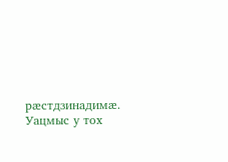рæстдзинадимæ.
Уацмыс у тох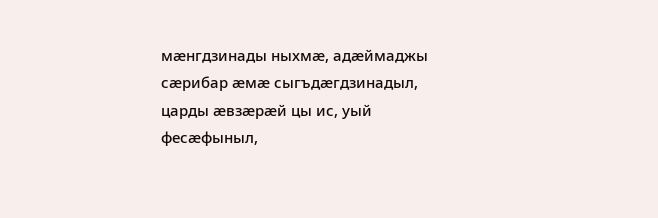мæнгдзинады ныхмæ, адæймаджы сæрибар æмæ сыгъдæгдзинадыл, царды æвзæрæй цы ис, уый фесæфыныл,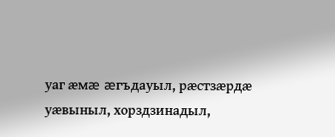уаг æмæ æгъдауыл, рæстзæрдæ уæвыныл, хорздзинадыл,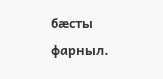бæсты фарныл.